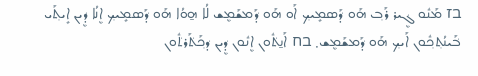בז ܡܰܢܽܘ ܓܷ݁ܝܪ ܪܰܒ݂ ܗܰܘ ܕ݁ܰܣܡܻܝܟ݂ ܐܰܘ ܗܰܘ ܕ݁ܰܡܫܰܡܷܫ ܠܳܐ ܗ̱ܘܳܐ ܗܰܘ ܕ݁ܰܣܡܻܝܟ݂ ܐܷܢܳܐ ܕܷ݁ܝܢ ܐܻܝܬ݂ܰܝ ܒ݁ܰܝܢܳܬ݂ܟ݂ܽܘܢ ܐܰܝܟ݂ ܗܰܘ ܕ݁ܰܡܫܰܡܷܫ܂ בח ܐܰܢ̱ܬ݁ܽܘܢ ܐܷܢܽܘܢ ܕܷ݁ܝܢ ܕ݁ܟ݂ܰܬ݁ܰܪܬ݁ܽܘܢ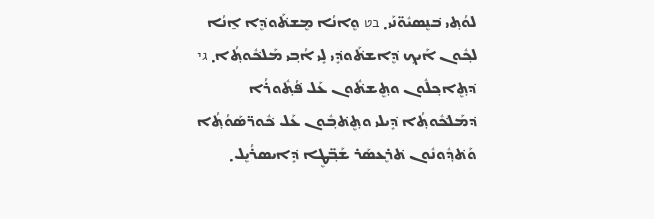ܠܘܳܬ݂ܝ ܒ݁ܢܷܣܝܽܘ̈ܢܰܝ܂ בט ܘܷܐܢܳܐ ܡܷܫܬ݁ܰܘܕܷ݁ܐ ܐ̱ܢܳܐ ܠܟ݂ܽܘܢ ܐܰܝܟ݂ ܕܷ݁ܐܫܬ݁ܰܘܕܻ݁ܝ ܠܻܝ ܐܳܒ݂ܝ ܡܰܠܟ݁ܽܘܬ݂ܳܐ܂ גי ܕ݁ܬ݂ܷܐܟ݂ܠܽܘܢ ܘܬ݂ܷܫܬ݁ܽܘܢ ܥܰܠ ܦ݁ܳܬ݂ܽܘܪܳܐ ܕ݁ܡܰܠܟ݁ܽܘܬ݂ܳܐ ܕܻ݁ܝܠܝ ܘܬ݂ܷܬ݁ܒ݂ܽܘܢ ܥܰܠ ܟ݁ܽܘܪ̈ܣܰܘܳܬ݂ܳܐ ܘܰܬ݁ܕ݂ܽܘܢܽܘܢ ܬ݁ܪܷܥܣܰܪ ܫܰܒ݂̈ܛܷܐ ܕܻ݁ܐܝܣܪܳܝܷܠ܂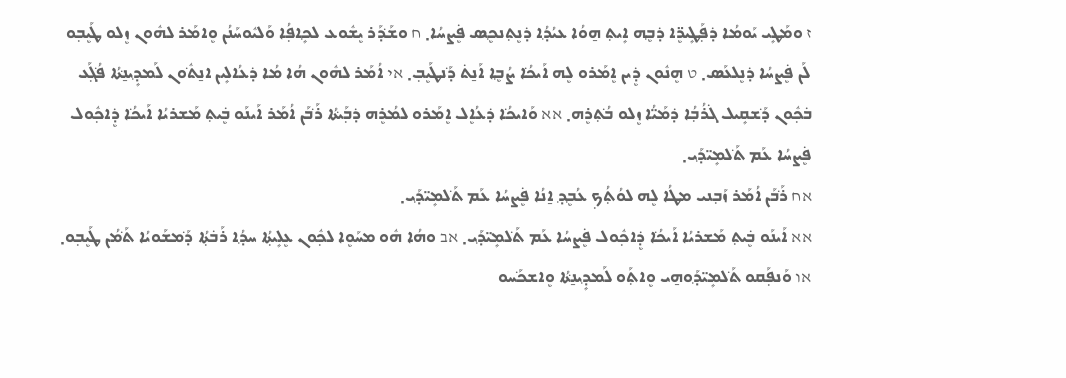ז ܘܡܰܛܻܝ ܝܰܘܡܳܐ ܕ݁ܦ݂ܰܛܻܝܪܷ̈ܐ ܕ݁ܒ݂ܷܗ ܐܻܝܬ݂ ܗ̱ܘܳܐ ܥܝܳܕ݂ܳܐ ܕ݁ܢܷܬ݂ܢܟ݂ܷܣ ܦܷ݁ܨܚܳܐ܂ ח ܘܫܰܕ݁ܰܪ ܝܷܫܽܘܥ ܠܟ݂ܻܐܦ݂ܳܐ ܘܰܠܝܽܘܚܰܢܳܢ ܘܷܐܡܰܪ ܠܗܽܘܢ ܙܷܠܘ ܛܰܝܷܒ݂ܘ ܠܰܢ ܦܷ݁ܨܚܳܐ ܕ݁ܢܷܠܥܰܣ܂ ט ܗܷܢܽܘܢ ܕܷ݁ܝܢ ܐܷܡܰܪܘ ܠܷܗ ܐܰܝܟ݁ܳܐ ܨܳܒ݂ܷܐ ܐܰܢ̱ܬ݁ ܕ݁ܰܢܛܰܝܷܒ݂܂ אי ܐܳܡܰܪ ܠܗܽܘܢ ܗܳܐ ܡܳܐ ܕ݁ܥܳܐܠܻܝܢ ܐܢ̱ܬ݁ܽܘܢ ܠܰܡܕ݂ܻܝܢ̱ܬ݁ܳܐ ܦ݁ܳܓ݂ܰܥ ܒ݁ܟ݂ܽܘܢ ܕ݁ܰܫܩܻܝܠ ܓ݁ܪܳܒ݂ܳܐ ܕ݁ܡܰܝ̈ܳܐ ܙܷܠܘ ܒ݁ܳܬ݂ܪܷܗ܂ אא ܘܰܐܝܟ݁ܳܐ ܕ݁ܥܳܐܷܠ ܐܷܡܰܪܘ ܠܡܳܪܷܗ ܕ݁ܒ݂ܰܝܬ݁ܳܐ ܪܰܒ݁ܰܢ ܐܳܡܰܪ ܐܰܝܢܰܘ ܒܷ݁ܝܬ݂ ܡܰܫܪܝܳܐ ܐܰܝܟ݁ܳܐ ܕܷ݁ܐܟ݂ܽܘܠ ܦܷ݁ܨܚܳܐ ܥܰܡ ܬ݁ܰܠܡܻܝ̈ܕ݂ܰܝ܂
אח ܪܰܒ݁ܰܢ ܐܳܡܰܪ ܙܰܒ݂ܢܝ ܡܛܳܐ ܠܷܗ ܠܘܳܬ݂ܳܟ݂ ܥܳܒ݂ܷܕ݂ ܐ̱ܢܳܐ ܦܷ݁ܨܚܳܐ ܥܰܡ ܬ݁ܰܠܡܻܝ̈ܕ݂ܰܝ܂
אא ܐܰܝܢܰܘ ܒܷ݁ܝܬ݂ ܡܰܫܪܝܳܐ ܐܰܝܟ݁ܳܐ ܕܷ݁ܐܟ݂ܽܘܠ ܦܷ݁ܨܚܳܐ ܥܰܡ ܬ݁ܰܠܡܻܝ̈ܕ݂ܰܝ܂ אב ܘܗܳܐ ܗܽܘ ܡܚܰܘܷܐ ܠܟ݂ܽܘܢ ܥܷܠܻܝܬ݂ܳܐ ܚܕ݂ܳܐ ܪܰܒ݁ܬ݂ܳܐ ܕ݁ܰܡܫܰܘܝܳܐ ܬ݁ܰܡܳܢ ܛܰܝܷܒ݂ܘ܂
או ܘܰܢܦ݂ܰܩܘ ܬ݁ܰܠܡܻܝ̈ܕ݂ܰܘܗ̱ܝ ܘܷܐܬ݂ܰܘ ܠܰܡܕ݂ܻܝܢ̱ܬ݁ܳܐ ܘܷܐܫܟ݁ܰܚܘ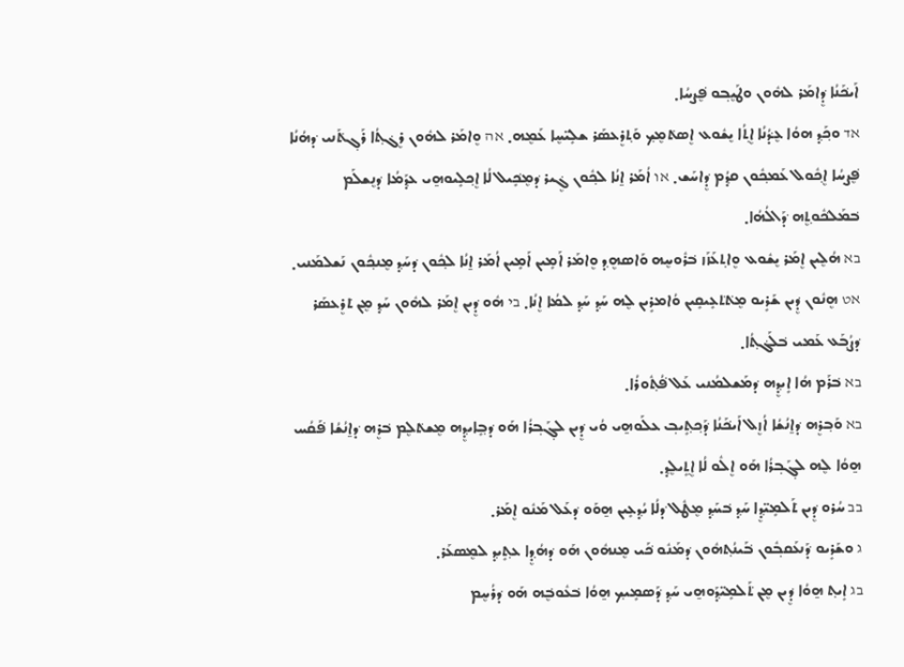ܐܰܝܟ݁ܰܢܳܐ ܕܷ݁ܐܡܰܪ ܠܗܽܘܢ ܘܛܰܝܷܒ݂ܘ ܦܷ݁ܨܚܳܐ܂
אד ܘܟ݂ܰܕ݂ ܗܘܳܐ ܥܷܕ݁ܳܢܳܐ ܐܷܬ݂ܳܐ ܝܷܫܽܘܥ ܐܷܣܬ݁ܡܷܟ݂ ܘܰܬ݂ܪܷܥܣܰܪ ܫܠܻܝ̈ܚܷܐ ܥܰܡܷܗ܂ אה ܘܷܐܡܰܪ ܠܗܽܘܢ ܪܷܓ݁ܬ݂ܳܐ ܪܰܓ݂ܬ݁ܰܢܝ ܕ݁ܗܳܢܳܐ ܦܷ݁ܨܚܳܐ ܐܷܟ݂ܽܘܠ ܥܰܡܟ݂ܽܘܢ ܩܕ݂ܳܡ ܕܷ݁ܐܚܰܫ܂ או ܐܳܡܰܪ ܐ̱ܢܳܐ ܠܟ݂ܽܘܢ ܓܷ݁ܝܪ ܕ݁ܡܷܟܻ݁ܝܠ ܠܳܐ ܐܷܟ݂ܠܻܝܘܗ̱ܝ ܥܕ݂ܰܡܳܐ ܕ݁ܢܷܫܠܰܡ ܒ݁ܡܰܠܟ݁ܽܘܬ݂ܷܗ ܕ݁ܰܐܠܳܗܳܐ܂
בא ܗܳܠܷܝܢ ܐܷܡܰܪ ܝܷܫܽܘܥ ܘܷܐܬ݂ܥܰܙܰܙ ܒ݁ܪܽܘܚܷܗ ܘܰܐܣܗܷܕ݂ ܘܷܐܡܰܪ ܐܰܡܻܝܢ ܐܰܡܻܝܢ ܐܳܡܰܪ ܐ̱ܢܳܐ ܠܟ݂ܽܘܢ ܕ݁ܚܰܕ݂ ܡܷܢܟ݂ܽܘܢ ܢܰܫܠܡܰܢܝ܂
אט ܗܷܢܽܘܢ ܕܷ݁ܝܢ ܫܰܪܻܝܘ ܡܷܬ݁ܬ݁ܥܻܝܩܻܝܢ ܘܳܐܡܪܻܝܢ ܠܷܗ ܚܰܕ݂ ܚܰܕ݂ ܠܡܳܐ ܐܷܢܳܐ܂ בי ܗܽܘ ܕܷ݁ܝܢ ܐܷܡܰܪ ܠܗܽܘܢ ܚܰܕ݂ ܡܷܢ ܬ݁ܪܷܥܣܰܪ ܕ݁ܨܳܒ݂ܰܥ ܥܰܡܝ ܒ݁ܠܰܓ݁ܬ݂ܳܐ܂
בא ܒ݁ܪܰܡ ܗܳܐ ܐܻܝܕ݂ܷܗ ܕ݁ܡܰܫܠܡܳܢܝ ܥܰܠ ܦ݁ܳܬ݂ܽܘܪܳܐ܂
בא ܘܰܒ݂ܪܷܗ ܕ݁ܐ̱ܢܳܫܳܐ ܐܳܙܷܠ ܐܰܝܟ݁ܰܢܳܐ ܕ݁ܰܟ݂ܬ݂ܻܝܒ݂ ܥܠܰܘܗ̱ܝ ܘܳܝ ܕܷ݁ܝܢ ܠܓ݂ܰܒ݂ܪܳܐ ܗܰܘ ܕ݁ܒ݂ܻܐܝܕ݂ܷܗ ܡܷܫܬ݁ܠܷܡ ܒ݁ܪܷܗ ܕ݁ܐ̱ܢܳܫܳܐ ܦ݁ܰܩܳܚ ܗ̱ܘܳܐ ܠܷܗ ܠܓ݂ܰܒ݂ܪܳܐ ܗܰܘ ܐܷܠܽܘ ܠܳܐ ܐܷܬ݂ܻܝܠܷܕ݂܂
בב ܚܳܪܘ ܕܷ݁ܝܢ ܬ݁ܰܠܡܻܝ̈ܕ݂ܷܐ ܚܰܕ݂ ܒ݁ܚܰܕ݂ ܡܷܛܽܠ ܕ݁ܠܳܐ ܝܳܕ݂ܥܻܝܢ ܗ̱ܘܰܘ ܕ݁ܥܰܠ ܡܰܢܽܘ ܐܷܡܰܪ܂
ג ܘܫܰܪܻܝܘ ܕ݁ܰܢܥܰܩܒ݂ܽܘܢ ܒ݁ܰܝܢܳܬ݂ܗܽܘܢ ܕ݁ܡܰܢܽܘ ܟ݁ܰܝ ܡܷܢܗܽܘܢ ܗܰܘ ܕ݁ܗܳܕ݂ܷܐ ܥܬ݂ܻܝܕ݂ ܠܡܷܣܥܰܪ܂
בג ܐܻܝܬ݂ ܗ̱ܘܳܐ ܕܷ݁ܝܢ ܡܷܢ ܬ݁ܰܠܡܻܝ̈ܕ݂ܰܘܗ̱ܝ ܚܰܕ݂ ܕ݁ܰܣܡܻܝܟ݂ ܗ̱ܘܳܐ ܒ݁ܥܽܘܒܷ݁ܗ ܗܰܘ ܕ݁ܪܳܚܷܡ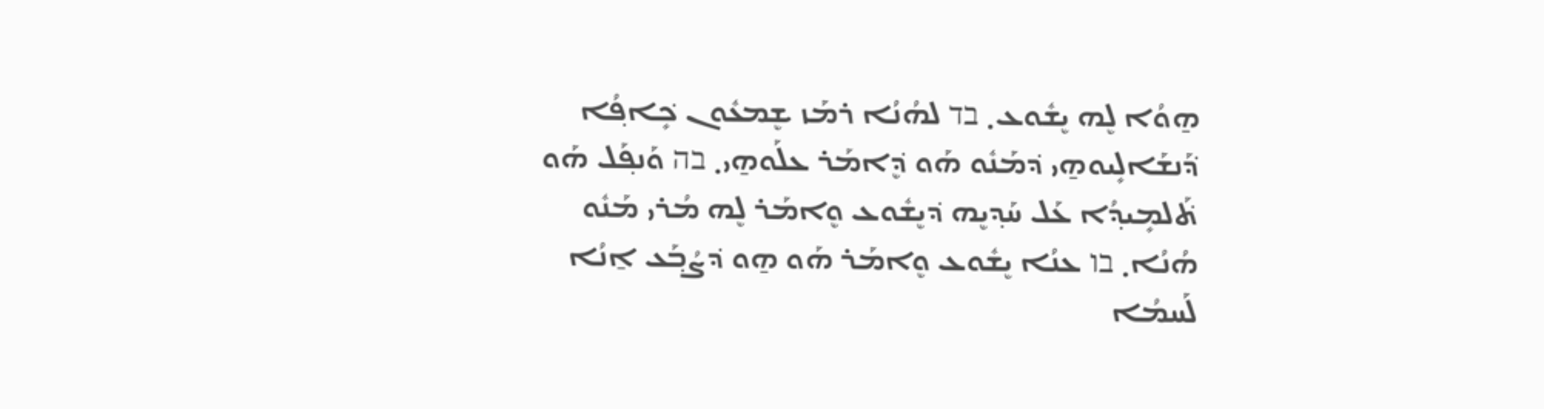ܗ̱ܘܳܐ ܠܷܗ ܝܷܫܽܘܥ܂ בד ܠܗܳܢܳܐ ܪܡܰܙ ܫܷܡܥܽܘܢ ܟܻ݁ܐܦ݂ܳܐ ܕ݁ܰܢܫܰܐܠܻܝܘܗ̱ܝ ܕ݁ܡܰܢܽܘ ܗܰܘ ܕܷ݁ܐܡܰܪ ܥܠܰܘܗ̱ܝ܂ בה ܘܰܢܦ݂ܰܠ ܗܰܘ ܬ݁ܰܠܡܻܝܕ݂ܳܐ ܥܰܠ ܚܰܕ݂ܝܷܗ ܕ݁ܝܷܫܽܘܥ ܘܷܐܡܰܪ ܠܷܗ ܡܳܪܝ ܡܰܢܽܘ ܗܳܢܳܐ܂ בו ܥܢܳܐ ܝܷܫܽܘܥ ܘܷܐܡܰܪ ܗܰܘ ܗ̱ܘ ܕ݁ܨܳܒ݂ܰܥ ܐ̱ܢܳܐ ܠܰܚܡܳܐ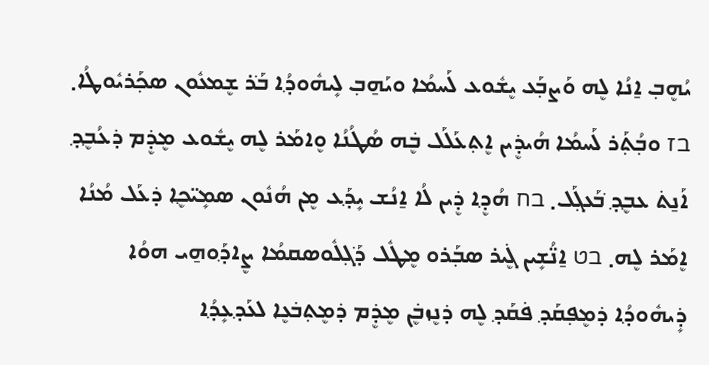ܝܳܗܷܒ݂ ܐ̱ܢܳܐ ܠܷܗ ܘܰܨܒ݂ܰܥ ܝܷܫܽܘܥ ܠܰܚܡܳܐ ܘܝܰܗ̱ܒ݂ ܠܻܝܗܽܘܕ݂ܳܐ ܒ݁ܰܪ ܫܷܡܥܽܘܢ ܣܟ݂ܰܪܝܽܘܛܳܐ܂ בז ܘܒ݂ܳܬ݂ܰܪ ܠܰܚܡܳܐ ܗܳܝܕܷ݁ܝܢ ܐܷܬ݂ܥܰܠܰܠ ܒܷ݁ܗ ܣܳܛܳܢܳܐ ܘܷܐܡܰܪ ܠܷܗ ܝܷܫܽܘܥ ܡܷܕܷ݁ܡ ܕ݁ܥܳܒ݂ܷܕ݂ ܐܰܢ̱ܬ݁ ܥܒ݂ܷܕ݂ ܒ݁ܰܥܓ݂ܰܠ܂ בח ܗܳܕ݂ܷܐ ܕܷ݁ܝܢ ܠܳܐ ܐ̱ܢܳܫ ܝܻܕ݂ܰܥ ܡܷܢ ܗܳܢܽܘܢ ܣܡܻܝ̈ܟ݂ܷܐ ܕ݁ܥܰܠ ܡܳܢܳܐ ܐܷܡܰܪ ܠܷܗ܂ בט ܐ̱ܢ̈ܳܫܻܝܢ ܓܷ݁ܝܪ ܣܒ݂ܰܪܘ ܡܷܛܽܠ ܕ݁ܰܓ݂ܠܽܘܣܩܡܳܐ ܨܷܐܕ݂ܰܘܗ̱ܝ ܗܘܳܐ ܕܻ݁ܝܗܽܘܕ݂ܳܐ ܕ݁ܡܷܦ݂ܩܰܕ݂ ܦ݁ܩܰܕ݂ ܠܷܗ ܕ݁ܢܷܙܒܷ݁ܢ ܡܷܕܷ݁ܡ ܕ݁ܡܷܬ݂ܒ݁ܥܷܐ ܠܥܰܕ݂ܥܻܕ݂ܳܐ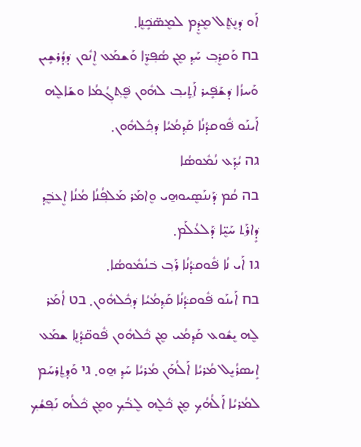ܐܰܘ ܕ݁ܢܷܬܷ݁ܠ ܡܷܕܷ݁ܡ ܠܡܷܣ̈ܟܻ݁ܢܷܐ܂
בח ܘܰܩܪܷܒ݂ ܚܰܕ݂ ܡܷܢ ܣܳܦ݂ܪܷ̈ܐ ܘܰܫܡܰܥ ܐܷܢܽܘܢ ܕ݁ܕ݂ܳܪܫܻܝܢ ܘܰܚܙܳܐ ܕ݁ܫܰܦܻ݁ܝܪ ܐܰܬ݂ܻܝܒ݂ ܠܗܽܘܢ ܦܷ݁ܬ݂ܓ݂ܳܡܳܐ ܘܫܰܐܠܷܗ ܐܰܝܢܰܘ ܦ݁ܽܘܩܕ݁ܳܢܳܐ ܩܰܕ݂ܡܳܝܳܐ ܕ݁ܟ݂ܽܠܗܽܘܢ܂
גה ܝܳܕ݂ܰܥ ܢܳܡܽܘܣܳܐ
בה ܩܳܡ ܕ݁ܰܢܢܰܣܷܝܘܗ̱ܝ ܘܷܐܡܰܪ ܡܰܠܦ݂ܳܢܳܐ ܡܳܢܳܐ ܐܷܥܒܷ݁ܕ݂ ܕܻ݁ܐܪܰܬ݂ ܚܰܝܷ̈ܐ ܕ݁ܰܠܥܳܠܰܡ܂
גו ܐܰܝ ܢܳܐ ܦ݁ܽܘܩܕ݁ܳܢܳܐ ܪܰܒ݂ ܒ݁ܢܳܡܽܘܣܳܐ܂
בח ܐܰܝܢܰܘ ܦ݁ܽܘܩܕ݁ܳܢܳܐ ܩܰܕ݂ܡܳܝܳܐ ܕ݁ܟ݂ܽܠܗܽܘܢ܂ בט ܐܳܡܰܪ ܠܷܗ ܝܷܫܽܘܥ ܩܰܕ݂ܡܳܝ ܡܷܢ ܟ݁ܽܠܗܽܘܢ ܦ݁ܽܘܩ̈ܕ݁ܳܢܷܐ ܫܡܰܥ ܐܻܝܣܪܳܝܷܠ ܡܳܪܝܳܐ ܐܰܠܳܗܰܢ ܡܳܪܝܳܐ ܚܰܕ݂ ܗ̱ܘ܂ גי ܘܰܕ݂ܬ݂ܷܪܚܰܡ ܠܡܳܪܝܳܐ ܐܰܠܳܗܳܟ݂ ܡܷܢ ܟ݁ܽܠܷܗ ܠܷܒ݁ܳܟ݂ ܘܡܷܢ ܟ݁ܽܠܳܗ ܢܰܦ݂ܫܳܟ݂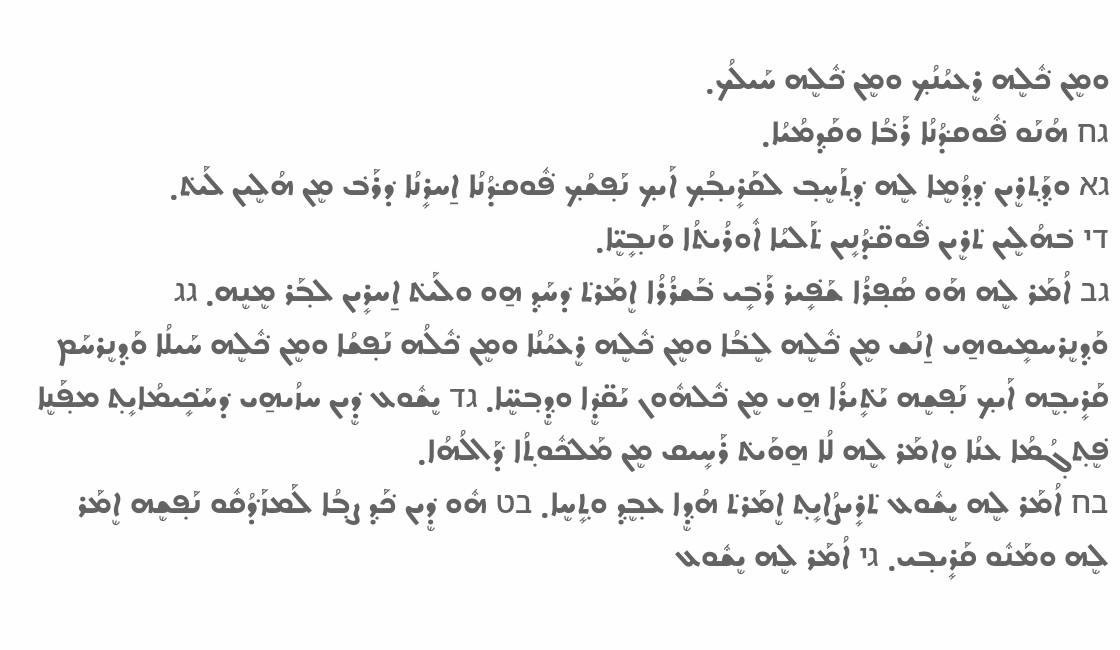ܘܡܷܢ ܟ݁ܽܠܷܗ ܪܷܥܝܳܢܳܟ݂ ܘܡܷܢ ܟ݁ܽܠܷܗ ܚܰܝܠܳܟ܂
גח ܗܳܢܰܘ ܦ݁ܽܘܩܕ݁ܳܢܳܐ ܪܰܒ݁ܳܐ ܘܩܰܕ݂ܡܳܝܳܐ܂
גא ܘܕ݂ܰܬ݂ܪܷܝܢ ܕ݁ܕ݂ܳܡܷܐ ܠܷܗ ܕ݁ܬ݂ܰܚܷܒ݂ ܠܩܰܪܻܝܒ݂ܳܟ݂ ܐܰܝܟ݂ ܢܰܦ݂ܫܳܟ݂ ܦ݁ܽܘܩܕ݁ܳܢܳܐ ܐ̱ܚܪܻܢܳܐ ܕ݁ܪܰܒ݁ ܡܷܢ ܗܳܠܷܝܢ ܠܰܝܬ݁܂
די ܒ݁ܗܳܠܷܝܢ ܬ݁ܪܷܝܢ ܦ݁ܽܘܩ̈ܕ݁ܳܢܻܝܢ ܬ݁ܰܠܝܳܐ ܐܽܘܪܳܝܬ݁ܳܐ ܘܰܢܒ݂ܻܝܷ̈ܐ܂
גב ܐܳܡܰܪ ܠܷܗ ܗܰܘ ܣܳܦ݂ܪܳܐ ܫܰܦܻ݁ܝܪ ܪܰܒܻ݁ܝ ܒ݁ܰܫܪܳܪܳܐ ܐܷܡܰܪܬ݁ ܕ݁ܚܰܕ݂ ܗ̱ܘ ܘܠܰܝܬ݁ ܐ̱ܚܪܻܝܢ ܠܒ݂ܰܪ ܡܷܢܷܗ܂ גג ܘܰܕ݂ܢܷܪܚܡܻܝܘܗ̱ܝ ܐ̱ܢܳܫ ܡܷܢ ܟ݁ܽܠܷܗ ܠܷܒ݁ܳܐ ܘܡܷܢ ܟ݁ܽܠܷܗ ܪܷܥܝܳܢܳܐ ܘܡܷܢ ܟ݁ܽܠܳܗ ܢܰܦ݂ܫܳܐ ܘܡܷܢ ܟ݁ܽܠܷܗ ܚܰܝܠܳܐ ܘܰܕ݂ܢܷܪܚܰܡ ܩܰܪܻܝܒ݂ܷܗ ܐܰܝܟ݂ ܢܰܦ݂ܫܷܗ ܝܰܬܻ݁ܝܪܳܐ ܗ̱ܝ ܡܷܢ ܟ݁ܽܠܗܽܘܢ ܝܰܩ̈ܕܷ݁ܐ ܘܕ݂ܷܒ݂ܚܷ̈ܐ܂ גד ܝܷܫܽܘܥ ܕܷ݁ܝܢ ܚܙܳܝܗ̱ܝ ܕ݁ܚܰܟܻ݁ܝܡܳܐܝܻܬ݂ ܡܦ݂ܰܢܷܐ ܦܷ݁ܬ݂ܓ݂ܳܡܳܐ ܥܢܳܐ ܘܷܐܡܰܪ ܠܷܗ ܠܳܐ ܗ̱ܘܰܝܬ݁ ܪܰܚܻܝܩ ܡܷܢ ܡܰܠܟ݁ܽܘܬ݂ܳܐ ܕ݁ܰܐܠܳܗܳܐ܂
בח ܐܳܡܰܪ ܠܷܗ ܝܷܫܽܘܥ ܬ݁ܪܻܝܨܳܐܝܻܬ݂ ܐܷܡܰܪܬ݁ ܗܳܕ݂ܷܐ ܥܒ݂ܷܕ݂ ܘܬ݂ܻܚܷܐ܂ בט ܗܽܘ ܕܷ݁ܝܢ ܟ݁ܰܕ݂ ܨܒ݂ܳܐ ܠܰܡܙܰܕ݁ܳܩܽܘ ܢܰܦ݂ܫܷܗ ܐܷܡܰܪ ܠܷܗ ܘܡܰܢܽܘ ܩܰܪܻܝܒ݂ܝ܂ גי ܐܳܡܰܪ ܠܷܗ ܝܷܫܽܘܥ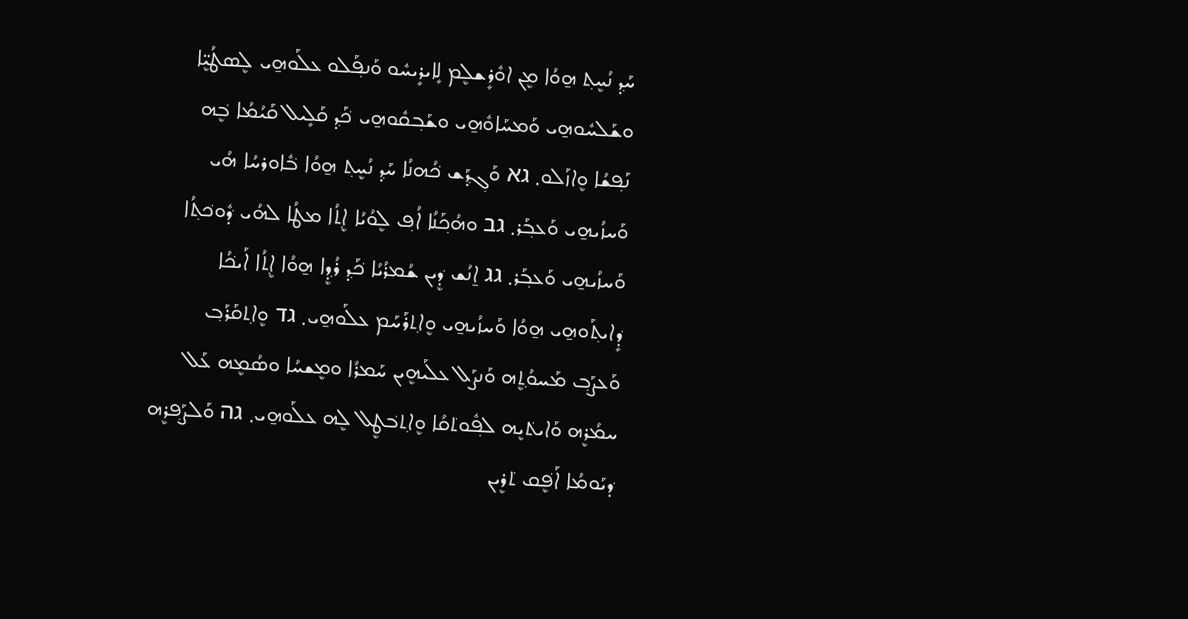ܚܰܕ݂ ܢܳܚܷܬ݂ ܗ̱ܘܳܐ ܡܷܢ ܐܘܽܪܻܫܠܷܡ ܠܻܐܝܪܻܝܚܽܘ ܘܰܢܦ݂ܰܠܘ ܥܠܰܘܗ̱ܝ ܠܷܣܛܳܝܷ̈ܐ ܘܫܰܠܚܽܘܗ̱ܝ ܘܰܡܚܰܐܘܽܗ̱ܝ ܘܫܰܒ݂ܩܽܘܗ̱ܝ ܟ݁ܰܕ݂ ܩܰܠܻܝܠ ܩܰܝܳܡܳܐ ܒܷ݁ܗ ܢܰܦ݂ܫܳܐ ܘܷܐܙܰܠܘ܂ גא ܘܰܓ݂ܕ݂ܰܫ ܟ݁ܳܗܢܳܐ ܚܰܕ݂ ܢܳܚܷܬ݂ ܗ̱ܘܳܐ ܒ݁ܽܐܘܪܚܳܐ ܗܳܝ ܘܰܚܙܳܝܗ̱ܝ ܘܰܥܒ݂ܰܪ܂ גב ܘܗܳܟ݂ܰܢܳܐ ܐܳܦ݂ ܠܷܘܳܝܳܐ ܐܷܬ݂ܳܐ ܡܛܳܐ ܠܗܳܝ ܕ݁ܽܘܟ݁ܬ݂ܳܐ ܘܰܚܙܳܝܗ̱ܝ ܘܰܥܒ݂ܰܪ܂ גג ܐ̱ܢܳܫ ܕܷ݁ܝܢ ܫܳܡܪܳܝܳܐ ܟ݁ܰܕ݂ ܪܳܕ݂ܷܐ ܗ̱ܘܳܐ ܐܷܬ݂ܳܐ ܐܰܝܟ݁ܳܐ ܕܻ݁ܐܝܬ݂ܰܘܗ̱ܝ ܗ̱ܘܳܐ ܘܰܚܙܳܝܗ̱ܝ ܘܷܐܬ݂ܪܰܚܰܡ ܥܠܰܘܗ̱ܝ܂ גד ܘܷܐܬ݂ܩܰܪܰܒ݂ ܘܰܥܨܰܒ݂ ܡܰܚܘܳܬ݂ܷܗ ܘܰܢܨܰܠ ܥܠܰܝܗܷܝܢ ܚܰܡܪܳܐ ܘܡܷܫܚܳܐ ܘܣܳܡܷܗ ܥܰܠ ܚܡܳܪܷܗ ܘܰܐܝܬ݁ܝܷܗ ܠܦ݂ܽܘܬ݁ܩܳܐ ܘܷܐܬ݂ܒ݁ܛܷܠ ܠܷܗ ܥܠܰܘܗ̱ܝ܂ גה ܘܰܠܨܰܦ݂ܪܷܗ ܕ݁ܝܰܘܡܳܐ ܐܰܦܷ݁ܩ ܬ݁ܪܷܝܢ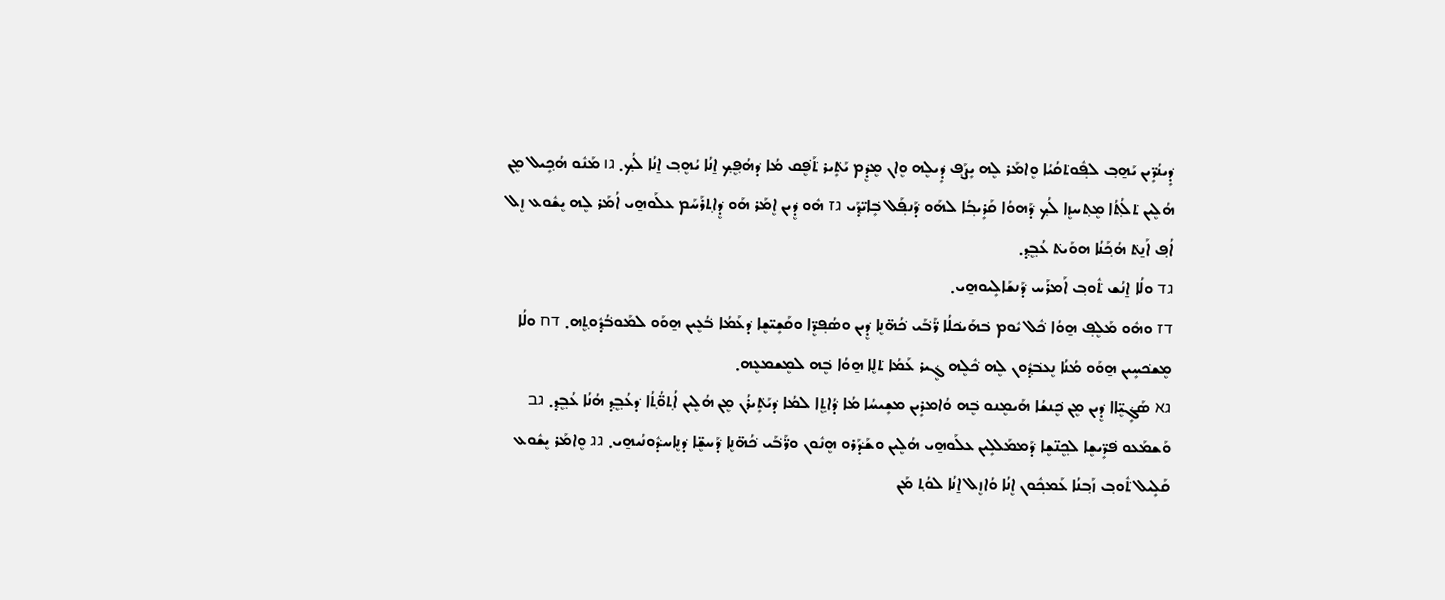ܕܻ݁ܝܢܳܪܻ̈ܝܢ ܝܰܗ̱ܒ݂ ܠܦ݂ܽܘܬ݁ܩܳܝܳܐ ܘܷܐܡܰܪ ܠܷܗ ܝܻܨܰܦ݂ ܕܻ݁ܝܠܷܗ ܘܷܐܢ ܡܷܕܷ݁ܡ ܝܰܬܻ݁ܝܪ ܬ݁ܰܦܷ݁ܩ ܡܳܐ ܕ݁ܗܳܦ݂ܷܟ݂ ܐ̱ܢܳܐ ܝܳܗܷܒ݂ ܐ̱ܢܳܐ ܠܳܟ݂܂ גו ܡܰܢܽܘ ܗܳܟ݂ܻܝܠ ܡܷܢ ܗܳܠܷܝܢ ܬ݁ܠܳܬ݂ܳܐ ܡܷܬ݂ܚܙܷܐ ܠܳܟ݂ ܕ݁ܰܗܘܳܐ ܩܰܪܻܝܒ݂ܳܐ ܠܗܰܘ ܕ݁ܰܢܦ݂ܰܠ ܒܻ݁ܐܝ̈ܕ݂ܰܝ גז ܗܽܘ ܕܷ݁ܝܢ ܐܷܡܰܪ ܗܰܘ ܕܷ݁ܐܬ݂ܪܰܚܰܡ ܥܠܰܘܗ̱ܝ ܐܳܡܰܪ ܠܷܗ ܝܷܫܽܘܥ ܙܷܠ ܐܳܦ݂ ܐܰܢ̱ܬ݁ ܗܳܟ݂ܰܢܳܐ ܗܘܰܝܬ݁ ܥܳܒ݂ܷܕ݂܂
גד ܘܠܳܐ ܐ̱ܢܳܫ ܬ݁ܽܘܒ݂ ܐܰܡܪܰܚ ܕ݁ܰܢܫܰܐܠܻܝܘܗ̱ܝ܂
דז ܘܗܽܘ ܡܰܠܷܦ݂ ܗ̱ܘܳܐ ܟ݁ܽܠ ܝܽܘܡ ܒ݁ܗܰܝܟ݁ܠܳܐ ܪ̈ܰܒ݁ܰܝ ܟ݁ܳܗ̈ܢܷܐ ܕܷ݁ܝܢ ܘܣܳܦ݂ܪܷ̈ܐ ܘܩܰܫܻܝ̈ܫܷܐ ܕ݁ܥܰܡܳܐ ܒ݁ܳܥܷܝܢ ܗ̱ܘܰܘ ܠܡܰܘܒ݁ܳܕ݂ܽܘܬ݂ܷܗ܂ דח ܘܠܳܐ ܡܷܫܟ݁ܚܻܝܢ ܗ̱ܘܰܘ ܡܳܢܳܐ ܢܷܥܒ݁ܕ݂ܽܘܢ ܠܷܗ ܟ݁ܽܠܷܗ ܓܷ݁ܝܪ ܥܰܡܳܐ ܬ݁ܠܷܐ ܗ̱ܘܳܐ ܒܷ݁ܗ ܠܡܷܫܡܥܷܗ܂
גא ܣܰܓܻ݁ܝܷ̈ܐܐ ܕܷ݁ܝܢ ܡܷܢ ܟܷ݁ܢܫܳܐ ܗܰܝܡܷܢܘ ܒܷ݁ܗ ܘܳܐܡܪܻܝܢ ܡܫܻܝܚܳܐ ܡܳܐ ܕ݁ܳܐܬ݂ܷܐ ܠܡܳܐ ܕ݁ܝܰܬܻ݁ܝܪܳܢ ܡܷܢ ܗܳܠܷܝܢ ܐܳܬ݂ܘ̈ܳܬ݂ܳܐ ܕ݁ܥܳܒ݂ܷܕ݂ ܗܳܢܳܐ ܥܳܒ݂ܷܕ݂܂ גב ܘܰܫܡܰܥܘ ܦ݁ܪܻ̈ܝܫܷܐ ܠܟ݂ܷܢ̈ܫܷܐ ܕ݁ܰܡܡܰܠܠܻܝܢ ܥܠܰܘܗ̱ܝ ܗܳܠܷܝܢ ܘܫܰܕ݁ܰܪܘ ܗܷܢܽܘܢ ܘܪ̈ܰܒ݁ܰܝ ܟ݁ܳܗ̈ܢܷܐ ܕ݁ܰܚܫܷ̈ܐ ܕ݁ܢܷܐܚܕ݁ܽܘܢܳܝܗ̱ܝ܂ גג ܘܷܐܡܰܪ ܝܷܫܽܘܥ ܩܰܠܻܝܠ ܬ݁ܽܘܒ݂ ܙܰܒ݂ܢܳܐ ܥܰܡܟ݂ܽܘܢ ܐܷܢܳܐ ܘܳܐܙܷܠ ܐ̱ܢܳܐ ܠܘܳܬ݂ ܡܰܢ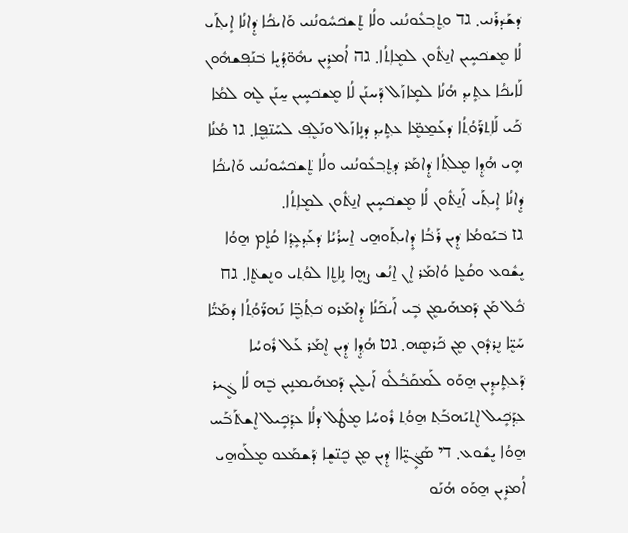ܕ݁ܫܰܕ݁ܪܰܢܝ܂ גד ܘܬ݂ܷܒ݂ܥܽܘܢܳܢܝ ܘܠܳܐ ܬܷ݁ܫܟ݁ܚܽܘܢܳܢܝ ܘܰܐܝܟ݁ܳܐ ܕܷ݁ܐܢܳܐ ܐܻܝܬ݂ܰܝ ܠܳܐ ܡܷܫܟ݁ܚܻܝܢ ܐܢ̱ܬ݁ܽܘܢ ܠܡܷܐܬ݂ܳܐ܂ גה ܐܳܡܪܻܝܢ ܝܗܽܘ̈ܕ݂ܳܝܷܐ ܒ݁ܢܰܦ݂ܫܗܽܘܢ ܠܰܐܝܟ݁ܳܐ ܥܬ݂ܻܝܕ݂ ܗܳܢܳܐ ܠܡܻܐܙܰܠ ܕ݁ܰܚܢܰܢ ܠܳܐ ܡܷܫܟ݁ܚܻܝܢ ܚ̱ܢܰܢ ܠܷܗ ܠܡܳܐ ܟ݁ܰܝ ܠܰܐܬ݂ܪ̈ܰܘܳܬ݂ܳܐ ܕ݁ܥܰܡ̱ܡܷ̈ܐ ܥܬ݂ܻܝܕ݂ ܕ݁ܢܻܐܙܰܠ ܘܢܰܠܷܦ݂ ܠܚܰܢ̈ܦ݂ܷܐ܂ גו ܡܳܢܳܐ ܗܻܝ ܗܳܕ݂ܷܐ ܡܷܠܬ݂ܳܐ ܕܷ݁ܐܡܰܪ ܕ݁ܬ݂ܷܒ݂ܥܽܘܢܳܢܝ ܘܠܳܐ ܬܷ݁ܫܟ݁ܚܽܘܢܳܢܝ ܘܰܐܝܟ݁ܳܐ ܕܷ݁ܐܢܳܐ ܐܻܝܬ݂ܰܝ ܐܰܢ̱ܬ݁ܽܘܢ ܠܳܐ ܡܷܫܟ݁ܚܻܝܢ ܐܢ̱ܬ݁ܽܘܢ ܠܡܷܐܬ݂ܳܐ܂
גז ܒ݁ܝܰܘܡܳܐ ܕܷ݁ܝܢ ܪܰܒ݁ܳܐ ܕܻ݁ܐܝܬ݂ܰܘܗ̱ܝ ܐ̱ܚܪܳܝܳܐ ܕ݁ܥܰܕ݂ܥܻܕ݂ܳܐ ܩܳܐܷܡ ܗ̱ܘܳܐ ܝܷܫܽܘܥ ܘܩܳܥܷܐ ܘܳܐܡܰܪ ܐܷܢ ܐ̱ܢܳܫ ܨܗܷܐ ܢܻܐܬ݂ܷܐ ܠܘܳܬ݂ܝ ܘܢܷܫܬܷ݁ܐ܂ גח ܟ݁ܽܠ ܡܰܢ ܕ݁ܰܡܗܰܝܡܷܢ ܒܻ݁ܝ ܐܰܝܟ݁ܰܢܳܐ ܕܷ݁ܐܡܰܪܘ ܟ݁ܬ݂ܳܒ݂ܷ̈ܐ ܢܰܗܪ̈ܰܘܳܬ݂ܳܐ ܕ݁ܡܰܝ̈ܳܐ ܚܰܝܷ̈ܐ ܢܷܪܕ݁ܽܘܢ ܡܷܢ ܟ݁ܰܪܣܷܗ܂ גט ܗܳܕ݂ܷܐ ܕܷ݁ܝܢ ܐܷܡܰܪ ܥܰܠ ܪܽܘܚܳܐ ܕ݁ܰܥܬ݂ܻܝܕ݂ܻܝܢ ܗ̱ܘܰܘ ܠܰܡܩܰܒ݁ܳܠܽܘ ܐܰܝܠܷܝܢ ܕ݁ܰܡܗܰܝܡܢܻܝܢ ܒܷ݁ܗ ܠܳܐ ܓܷ݁ܝܪ ܥܕ݂ܰܟܻ݁ܝܠ ܐܷܬ݂ܝܰܗܒ݁ܰܬ݂ ܗ̱ܘܳܬ݂ ܪܽܘܚܳܐ ܡܷܛܽܠ ܕ݁ܠܳܐ ܥܕ݂ܰܟܻ݁ܝܠ ܐܷܫܬ݁ܰܒ݁ܰܚ ܗ̱ܘܳܐ ܝܷܫܽܘܥ܂ די ܣܰܓܻ݁ܝܷ̈ܐܐ ܕܷ݁ܝܢ ܡܷܢ ܟܷ݁ܢ̈ܫܷܐ ܕ݁ܰܫܡܰܥܘ ܡܷܠܰܘܗ̱ܝ ܐܳܡܪܻܝܢ ܗ̱ܘܰܘ ܗܳܢܰܘ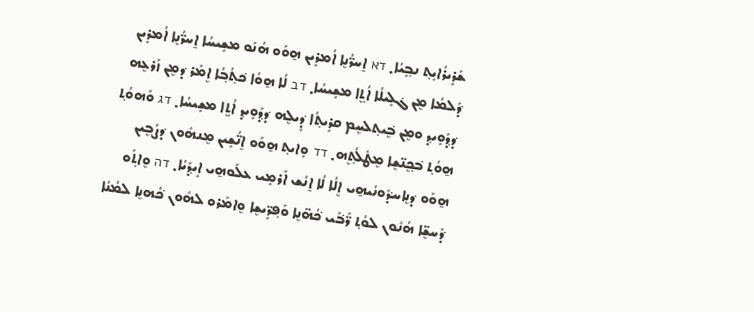ܫܰܪܻܝܪܳܐܝܻܬ݂ ܢܒ݂ܻܝܳܐ܂ דא ܐ̱ܚܪ̈ܳܢܷܐ ܐܳܡܪܻܝܢ ܗ̱ܘܰܘ ܗܳܢܰܘ ܡܫܻܝܚܳܐ ܐ̱ܚܪ̈ܳܢܷܐ ܐܳܡܪܻܝܢ ܕ݁ܰܠܡܳܐ ܡܷܢ ܓ݁ܠܻܝܠܳܐ ܐܳܬ݂ܷܐ ܡܫܻܝܚܳܐ܂ דב ܠܳܐ ܗ̱ܘܳܐ ܟ݁ܬ݂ܳܒ݂ܳܐ ܐܷܡܰܪ ܕ݁ܡܷܢ ܙܰܪܥܷܗ ܕ݁ܕ݂ܰܘܻܝܕ݂ ܘܡܷܢ ܒܷ݁ܝܬ݂ܠܚܷܡ ܩܪܻܝܬ݂ܳܐ ܕܻ݁ܝܠܷܗ ܕ݁ܕ݂ܰܘܻܝܕ݂ ܐܳܬ݂ܷܐ ܡܫܻܝܚܳܐ܂ דג ܘܰܗܘܳܬ݂ ܗ̱ܘܳܬ݂ ܒ݁ܟ݂ܷܢ̈ܫܷܐ ܡܷܛܽܠܳܬ݂ܷܗ܂ דד ܘܻܐܝܬ݂ ܗ̱ܘܰܘ ܐ̱ܢ̈ܳܫܻܝܢ ܡܷܢܗܽܘܢ ܕ݁ܨܳܒ݂ܷܝܢ ܗ̱ܘܰܘ ܕ݁ܢܷܐܚܕ݁ܽܘܢܳܝܗ̱ܝ ܐܷܠܳܐ ܠܳܐ ܐ̱ܢܳܫ ܐܰܪܡܻܝ ܥܠܰܘܗ̱ܝ ܐܻܝܕ݂ܰܝܳܐ܂ דה ܘܷܐܬ݂ܰܘ ܕ݁ܰܚܫܷ̈ܐ ܗܳܢܽܘܢ ܠܘܳܬ݂ ܪ̈ܰܒ݁ܰܝ ܟ݁ܳܗ̈ܢܷܐ ܘܰܦ݂ܪܻ̈ܝܫܷܐ ܘܷܐܡܰܪܘ ܠܗܽܘܢ ܟ݁ܳܗܢܷܐ ܠܡܳܢܳܐ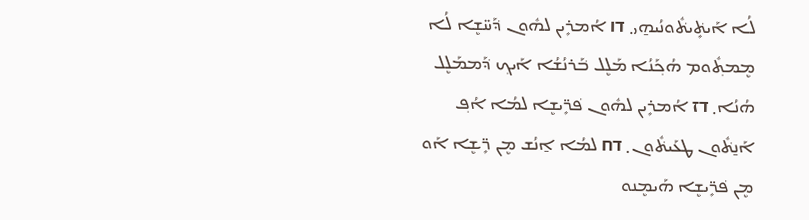ܠܳܐ ܐܰܝܬܻ݁ܝܬ݁ܽܘܢܳܝܗ̱ܝ܂ דו ܐܳܡܪܻܝܢ ܠܗܽܘܢ ܕ݁ܰܚ̈ܫܷܐ ܠܳܐ ܡܷܡܬ݂ܽܘܡ ܗܳܟ݂ܰܢܳܐ ܡܰܠܷܠ ܒ݁ܰܪܢܳܫܳܐ ܐܰܝܟ݂ ܕ݁ܰܡܡܰܠܷܠ ܗܳܢܳܐ܂ דז ܐܳܡܪܻܝܢ ܠܗܽܘܢ ܦ݁ܪܻ̈ܝܫܷܐ ܠܡܳܐ ܐܳܦ݂ ܐܰܢ̱ܬ݁ܽܘܢ ܛܥܰܝܬ݁ܽܘܢ܂ דח ܠܡܳܐ ܐ̱ܢܳܫ ܡܷܢ ܪܻ̈ܫܷܐ ܐܰܘ ܡܷܢ ܦ݁ܪܻ̈ܝܫܷܐ ܗܰܝܡܷܢܘ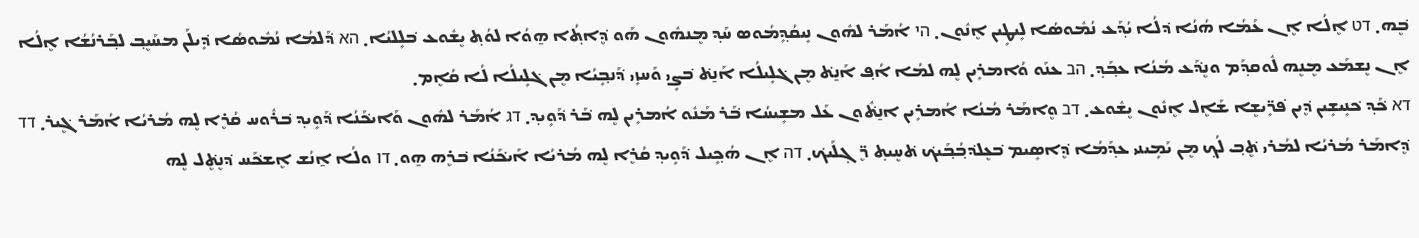ܒܷ݁ܗ܂ דט ܐܷܠܳܐ ܐܷܢ ܥܰܡܳܐ ܗܳܢܳܐ ܕ݁ܠܳܐ ܝܳܕ݂ܰܥ ܢܳܡܽܘܣܳܐ ܠܻܝܛܻܝܢ ܐܷܢܽܘܢ܂ הי ܐܳܡܰܪ ܠܗܽܘܢ ܢܻܝܩܳܕ݂ܻܡܳܘܣ ܚܰܕ݂ ܡܷܢܗܽܘܢ ܗܰܘ ܕܷ݁ܐܬ݂ܳܐ ܗ̱ܘܳܐ ܠܘܳܬ݂ ܝܷܫܽܘܥ ܒ݁ܠܻܠܝܳܐ܂ הא ܕ݁ܰܠܡܳܐ ܢܳܡܽܘܣܳܐ ܕܻ݁ܝܠܰܢ ܡܚܰܝܷܒ݂ ܠܒ݂ܰܪܢܳܫܳܐ ܐܷܠܳܐ ܐܷܢ ܢܷܫܡܰܥ ܡܷܢܷܗ ܠܽܘܩܕ݂ܰܡ ܘܢܷܕ݁ܰܥ ܡܳܢܳܐ ܥܒ݂ܰܕ݂܂ הב ܥܢܰܘ ܘܳܐܡܪܻܝܢ ܠܷܗ ܠܡܳܐ ܐܳܦ݂ ܐܰܢ̱ܬ݁ ܡܷܢ ܓ݁ܠܻܝܠܳܐ ܐܰܢ̱ܬ݁ ܒ݁ܨܻܝ ܘܰܚܙܻܝ ܕ݁ܰܢܒ݂ܻܝܳܐ ܡܷܢ ܓ݁ܠܻܝܠܳܐ ܠܳܐ ܩܳܐܷܡ܂
דא ܟ݁ܰܕ݂ ܟ݁ܢܻܝܫܻܝܢ ܕܷ݁ܝܢ ܦ݁ܪܻ̈ܝܫܷܐ ܫܰܐܷܠ ܐܷܢܽܘܢ ܝܷܫܽܘܥ܂ דב ܘܷܐܡܰܪ ܡܳܢܳܐ ܐܳܡܪܻܝܢ ܐܢ̱ܬ݁ܽܘܢ ܥܰܠ ܡܫܻܝܚܳܐ ܒ݁ܰܪ ܡܰܢܽܘ ܐܳܡܪܻܝܢ ܠܷܗ ܒ݁ܰܪ ܕ݁ܰܘܻܝܕ݂܂ דג ܐܳܡܰܪ ܠܗܽܘܢ ܘܰܐܝܟ݁ܰܢܳܐ ܕ݁ܰܘܻܝܕ݂ ܒ݁ܪܽܘܚ ܩܳܪܷܐ ܠܷܗ ܡܳܪܝܳܐ ܐܳܡܰܪ ܓܷ݁ܝܪ܂ דד ܕܷ݁ܐܡܰܪ ܡܳܪܝܳܐ ܠܡܳܪܝ ܬܷ݁ܒ݂ ܠܳܟ݂ ܡܷܢ ܝܰܡܻܝܢܝ ܥܕ݂ܰܡܳܐ ܕܷ݁ܐܣܻܝܡ ܒ݁ܥܷܠܕ݁ܒ݂ܳܒ݂ܰܝܟ݁ ܬ݁ܚܷܝܬ݂ ܪܷ̈ܓ݂ܠܰܝܟ݁܂ דה ܐܷܢ ܗܳܟ݂ܻܝܠ ܕ݁ܰܘܻܝܕ݂ ܩܳܪܷܐ ܠܷܗ ܡܳܪܝܳܐ ܐܰܝܟ݁ܰܢܳܐ ܒ݁ܪܷܗ ܗ̱ܘ܂ דו ܘܠܳܐ ܐ̱ܢܳܫ ܐܷܫܟ݁ܰܚ ܕ݁ܢܷܬܷ݁ܠ ܠܷܗ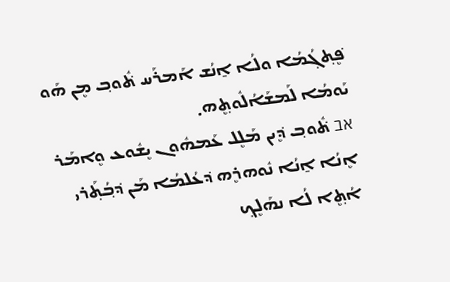ܦܷ݁ܬ݂ܓ݂ܳܡܳܐ ܘܠܳܐ ܐ̱ܢܳܫ ܐܰܡܪܰܚ ܬ݁ܽܘܒ݂ ܡܷܢ ܗܰܘ ܝܰܘܡܳܐ ܠܰܡܫܰܐܳܠܽܘܬ݂ܷܗ܂
אב ܬ݁ܽܘܒ݂ ܕܷ݁ܝܢ ܡܰܠܷܠ ܥܰܡܗܽܘܢ ܝܷܫܽܘܥ ܘܷܐܡܰܪ ܐܷܢܳܐ ܐ̱ܢܳܐ ܢܽܘܗܪܷܗ ܕ݁ܥܳܠܡܳܐ ܡܰܢ ܕ݁ܒ݂ܳܬ݂ܰܪܝ ܐܳܬ݂ܷܐ ܠܳܐ ܢܗܰܠܷܟ݂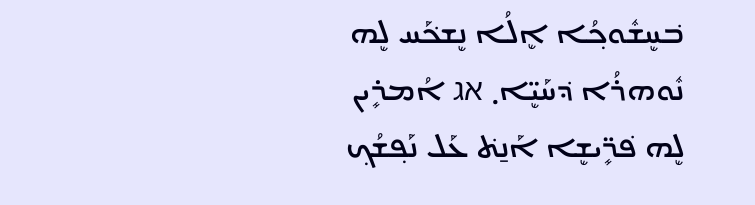ܒ݁ܚܷܫܽܘܟ݂ܳܐ ܐܷܠܳܐ ܢܷܫܟ݁ܰܚ ܠܷܗ ܢܽܘܗܪܳܐ ܕ݁ܚܰܝܷ̈ܐ܂ אג ܐܳܡܪܻܝܢ ܠܷܗ ܦ݁ܪܻ̈ܝܫܷܐ ܐܰܢ̱ܬ݁ ܥܰܠ ܢܰܦ݂ܫܳܟ݂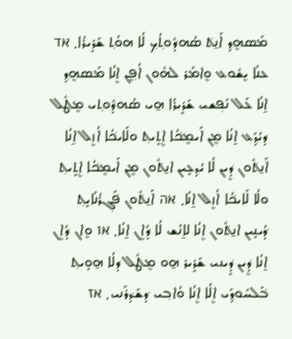ܡܰܣܗܷܕ݂ ܐܰܢ̱ܬ݁ ܣܳܗܕ݁ܽܘܬ݂ܳܟ݂ ܠܳܐ ܗܘܳܬ݂ ܫܰܪܻܝܪܳܐ܂ אד ܥܢܳܐ ܝܷܫܽܘܥ ܘܷܐܡܰܪ ܠܗܽܘܢ ܐܳܦ݂ܷܢ ܐܷܢܳܐ ܡܰܣܗܷܕ݂ ܐ̱ܢܳܐ ܥܰܠ ܢܰܦ݂ܫܝ ܫܰܪܻܝܪܳܐ ܗ̱ܝ ܣܳܗܕ݁ܽܘܬ݂ܝ ܡܷܛܽܠ ܕ݁ܝܳܕ݂ܰܥ ܐ̱ܢܳܐ ܡܷܢ ܐܰܝܡܷܟ݁ܳܐ ܐܷܬ݂ܻܝܬ݂ ܘܠܰܐܝܟ݁ܳܐ ܐܳܙܷܠ ܐ̱ܢܳܐ ܐܰܢ̱ܬ݁ܽܘܢ ܕܷ݁ܝܢ ܠܳܐ ܝܳܕ݂ܥܻܝܢ ܐܢ̱ܬ݁ܽܘܢ ܡܷܢ ܐܰܝܡܷܟ݁ܳܐ ܐܷܬ݂ܻܝܬ݂ ܘܠܳܐ ܠܰܐܝܟ݁ܳܐ ܐܳܙܷܠ ܐ̱ܢܳܐ܂ אה ܐܰܢ̱ܬ݁ܽܘܢ ܦ݁ܰܓ݂ܪܳܢܳܐܝܻܬ݂ ܕ݁ܳܝܢܻܝܢ ܐܢ̱ܬ݁ܽܘܢ ܐܷܢܳܐ ܠܐ̱ܢܳܫ ܠܳܐ ܕ݁ܳܐܷܢ ܐ̱ܢܳܐ܂ או ܘܷܐܢ ܕ݁ܳܐܷܢ ܐ̱ܢܳܐ ܕܷ݁ܝܢ ܕܻ݁ܝܢܝ ܫܰܪܻܝܪ ܗ̱ܘ ܡܷܛܽܠ ܕ݁ܠܳܐ ܗ̱ܘܻܝܬ݂ ܒ݁ܰܠܚܽܘܕ݂ܰܝ ܐܷܠܳܐ ܐܷܢܳܐ ܘܳܐܒ݂ܝ ܕ݁ܫܰܕ݁ܪܰܢܝ܂ אז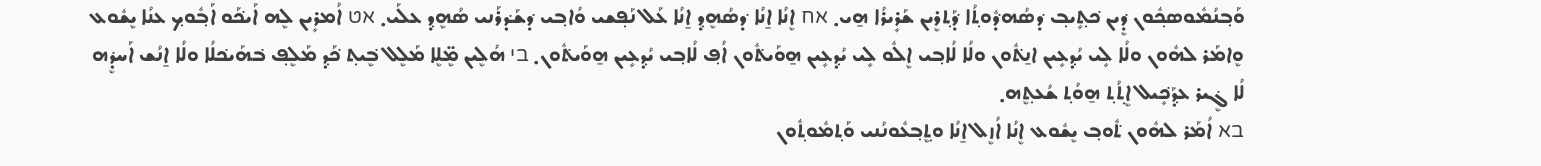ܘܰܒ݂ܢܳܡܽܘܣܟ݂ܽܘܢ ܕܷ݁ܝܢ ܟ݁ܬ݂ܻܝܒ݂ ܕ݁ܣܳܗܕ݁ܽܘܬ݂ܳܐ ܕ݁ܰܬ݂ܪܷܝܢ ܫܰܪܻܝܪܳܐ ܗ̱ܝ܂ אח ܐܷܢܳܐ ܐ̱ܢܳܐ ܕ݁ܣܳܗܷܕ݂ ܐ̱ܢܳܐ ܥܰܠ ܢܰܦ݂ܫܝ ܘܳܐܒ݂ܝ ܕ݁ܫܰܕ݁ܪܰܢܝ ܣܳܗܷܕ݂ ܥܠܰܝ܂ אט ܐܳܡܪܻܝܢ ܠܷܗ ܐܰܝܟ݁ܰܘ ܐܰܒ݂ܽܘܟ݂ ܥܢܳܐ ܝܷܫܽܘܥ ܘܷܐܡܰܪ ܠܗܽܘܢ ܘܠܳܐ ܠܻܝ ܝܳܕ݂ܥܻܝܢ ܐܢ̱ܬ݁ܽܘܢ ܘܠܳܐ ܠܳܐܒ݂ܝ ܐܷܠܽܘ ܠܻܝ ܝܳܕ݂ܥܻܝܢ ܗ̱ܘܰܝܬ݁ܽܘܢ ܐܳܦ݂ ܠܳܐܒ݂ܝ ܝܳܕ݂ܥܻܝܢ ܗ̱ܘܰܝܬ݁ܽܘܢ܂ בי ܗܳܠܷܝܢ ܡܷ̈ܠܷܐ ܡܰܠܷܠ ܒܷ݁ܝܬ݂ ܟ݁ܰܕ݂ ܡܰܠܷܦ݂ ܒ݁ܗܰܝܟ݁ܠܳܐ ܘܠܳܐ ܐ̱ܢܳܫ ܐܰܚܕܷ݁ܗ ܠܳܐ ܓܷ݁ܝܪ ܥܕ݂ܰܟܻ݁ܝܠ ܐܷܬ݂ܳܬ݂ ܗ̱ܘܳܬ݂ ܫܳܥܬ݂ܷܗ܂
בא ܐܳܡܰܪ ܠܗܽܘܢ ܬ݁ܽܘܒ݂ ܝܷܫܽܘܥ ܐܷܢܳܐ ܐܳܙܷܠ ܐ̱ܢܳܐ ܘܬ݂ܷܒ݂ܥܽܘܢܳܢܝ ܘܰܬ݂ܡܽܘܬ݂ܽܘܢ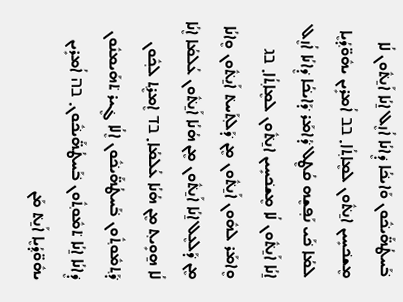ܒ݁ܰܚܛܳܗ̈ܰܝܟ݁ܽܘܢ ܘܰܐܝܟ݁ܳܐ ܕܷ݁ܐܢܳܐ ܐܳܙܷܠ ܐ̱ܢܳܐ ܐܰܢ̱ܬ݁ܽܘܢ ܠܳܐ ܡܷܫܟ݁ܚܻܝܢ ܐܢ̱ܬ݁ܽܘܢ ܠܡܷܐܬ݂ܳܐ܂ בב ܐܳܡܪܻܝܢ ܝܗܽܘ̈ܕ݂ܳܝܷܐ ܠܡܳܐ ܟ݁ܰܝ ܢܰܦ݂ܫܷܗ ܩܳܛܷܠ ܕ݁ܳܐܡܰܪ ܕ݁ܰܐܝܟ݁ܳܐ ܕܷ݁ܐܢܳܐ ܐܳܙܷܠ ܐ̱ܢܳܐ ܐܰܢ̱ܬ݁ܽܘܢ ܠܳܐ ܡܷܫܟ݁ܚܻܝܢ ܐܢ̱ܬ݁ܽܘܢ ܠܡܷܐܬ݂ܳܐ܂ בג ܘܷܐܡܰܪ ܠܗܽܘܢ ܐܰܢ̱ܬ݁ܽܘܢ ܡܷܢ ܕ݁ܰܠܬ݂ܰܚܬ݁ ܐܰܢ̱ܬ݁ܽܘܢ ܘܷܐܢܳܐ ܡܷܢ ܕ݁ܰܠܥܷܠ ܐ̱ܢܳܐ ܐܰܢ̱ܬ݁ܽܘܢ ܡܷܢ ܗܳܢܳܐ ܐܰܢ̱ܬ݁ܽܘܢ ܥܳܠܡܳܐ ܐܷܢܳܐ ܠܳܐ ܗ̱ܘܻܝܬ݂ ܡܷܢ ܗܳܢܳܐ ܥܳܠܡܳܐ܂ בד ܐܷܡܪܷܬ݂ ܠܟ݂ܽܘܢ ܕ݁ܰܬ݂ܡܽܘܬ݂ܽܘܢ ܒ݁ܰܚܛܳܗ̈ܰܝܟ݁ܽܘܢ ܐܷܠܳܐ ܓܷ݁ܝܪ ܬ݁ܗܰܝܡܢܽܘܢ ܕܷ݁ܐܢܳܐ ܐ̱ܢܳܐ ܬ݁ܡܽܘܬ݂ܽܘܢ ܒ݁ܰܚܛܳܗ̈ܰܝܟ݁ܽܘܢ܂ בה ܐܳܡܪܻܝܢ ܝܗܽܘ̈ܕ݂ܳܝܷܐ ܐܰܢ̱ܬ݁ ܡܰܢ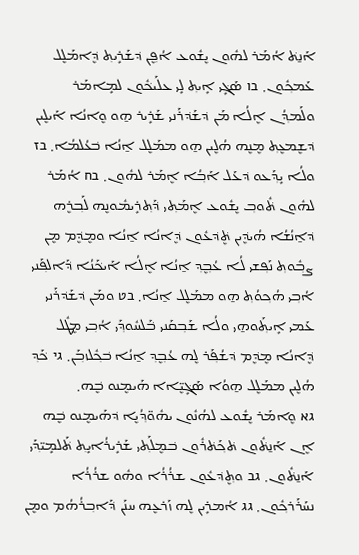ܐܰܢ̱ܬ݁ ܐܳܡܰܪ ܠܗܽܘܢ ܝܷܫܽܘܥ ܐܳܦ݂ܷܢ ܕ݁ܫܰܪܻܝܬ݂ ܕܷ݁ܐܡܰܠܷܠ ܥܰܡܟ݂ܽܘܢ܂ בו ܣܰܓܻ݁ܝ ܐܻܝܬ݂ ܠܻܝ ܥܠܰܝܟ݁ܽܘܢ ܠܡܻܐܡܰܪ ܘܠܰܡܕ݂ܳܢ ܐܷܠܳܐ ܡܰܢ ܕ݁ܫܰܕ݁ܪܰܢܝ ܫܰܪܻܝܪ ܗ̱ܘ ܘܷܐܢܳܐ ܐܰܝܠܷܝܢ ܕ݁ܫܷܡܥܷܬ݂ ܡܷܢܷܗ ܗܳܠܷܝܢ ܗ̱ܘ ܡܡܰܠܷܠ ܐ̱ܢܳܐ ܒ݁ܥܳܠܡܳܐ܂ בז ܘܠܳܐ ܝܻܕ݂ܰܥܘ ܕ݁ܥܰܠ ܐܰܒ݂ܳܐ ܐܷܡܰܪ ܠܗܽܘܢ܂ בח ܐܳܡܰܪ ܠܗܽܘܢ ܬ݁ܽܘܒ݂ ܝܷܫܽܘܥ ܐܷܡܰܬ݂ܝ ܕ݁ܰܬ݂ܪܻܝܡܽܘܢܷܗ ܠܰܒ݂ܪܷܗ ܕ݁ܐ̱ܢܳܫܳܐ ܗܳܝܕܷ݁ܝܢ ܬܷ݁ܕ݁ܥܽܘܢ ܕܷ݁ܐܢܳܐ ܐ̱ܢܳܐ ܘܡܷܕܷ݁ܡ ܡܷܢ ܨܒ݂ܽܘܬ݂ ܢܰܦ݂ܫܝ ܠܳܐ ܥܳܒ݂ܷܕ݂ ܐ̱ܢܳܐ ܐܷܠܳܐ ܐܰܝܟ݁ܰܢܳܐ ܕ݁ܰܐܠܦ݂ܰܢܝ ܐܳܒ݂ܝ ܗܳܟ݂ܘܳܬ݂ ܗ̱ܘ ܡܡܰܠܷܠ ܐ̱ܢܳܐ܂ בט ܘܡܰܢ ܕ݁ܫܰܕ݁ܪܰܢܝ ܥܰܡܝ ܐܻܝܬ݂ܰܘܗ̱ܝ ܘܠܳܐ ܫܰܒ݂ܩܰܢܝ ܒ݁ܰܠܚܽܘܕ݂ܰܝ ܐܳܒ݂ܝ ܡܷܛܽܠ ܕܷ݁ܐܢܳܐ ܡܷܕܷ݁ܡ ܕ݁ܫܳܦ݂ܰܪ ܠܷܗ ܥܳܒ݂ܷܕ݂ ܐ̱ܢܳܐ ܒ݁ܟ݂ܽܠܙܒ݂ܰܢ܂ גי ܟ݁ܰܕ݂ ܗܳܠܷܝܢ ܡܡܰܠܷܠ ܗ̱ܘܳܐ ܣܰܓܻ݁ܝܷ̈ܐܐ ܗܰܝܡܷܢܘ ܒܷ݁ܗ܂
גא ܘܷܐܡܰܪ ܝܷܫܽܘܥ ܠܗܳܢܽܘܢ ܝܗܽܘ̈ܕ݂ܳܝܷܐ ܕ݁ܗܰܝܡܷܢܘ ܒܷ݁ܗ ܐܷܢ ܐܰܢ̱ܬ݁ܽܘܢ ܬ݁ܟ݂ܰܬ݁ܪܽܘܢ ܒ݁ܡܷܠܰܬ݂ܝ ܫܰܪܻܝܪܳܐܝܻܬ݂ ܬ݁ܰܠܡܻܝ̈ܕ݂ܰܝ ܐܰܢ̱ܬ݁ܽܘܢ܂ גב ܘܬ݂ܷܕ݁ܥܽܘܢ ܫܪܳܪܳܐ ܘܗܽܘ ܫܪܳܪܳܐ ܢܚܰܪܰܪܟ݂ܽܘܢ܂ גג ܐܳܡܪܻܝܢ ܠܷܗ ܙܰܪܥܷܗ ܚܢܰܢ ܕ݁ܰܐܒ݂ܪܳܗܳܡ ܘܡܷܢ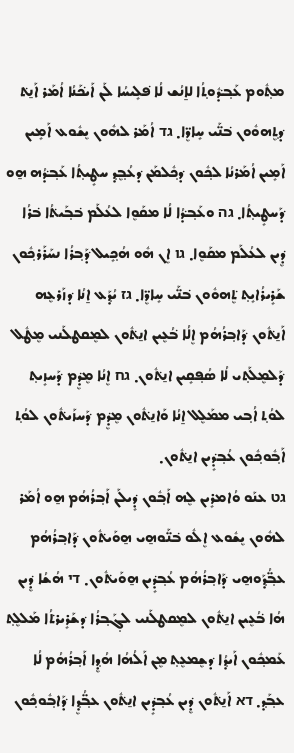ܡܬ݂ܽܘܡ ܥܰܒ݂ܕ݁ܽܘܬ݂ܳܐ ܠܐ̱ܢܳܫ ܠܳܐ ܦ݁ܠܻܝܚܳܐ ܠܰܢ ܐܰܝܟ݁ܰܢܳܐ ܐܳܡܰܪ ܐܰܢ̱ܬ݁ ܕ݁ܬ݂ܷܗܘܽܘܢ ܒ݁ܢ̈ܰܝ ܚܻܐܪܷ̈ܐ܂ גד ܐܳܡܰܪ ܠܗܽܘܢ ܝܷܫܽܘܥ ܐܰܡܻܝܢ ܐܰܡܻܝܢ ܐܳܡܰܪܢܳܐ ܠܟ݂ܽܘܢ ܕ݁ܟ݂ܽܠܡܰܢ ܕ݁ܥܳܒ݂ܷܕ݂ ܚܛܻܝܬ݂ܳܐ ܥܰܒ݂ܕ݁ܳܗ ܗ̱ܘ ܕ݁ܰܚܛܻܝܬ݂ܳܐ܂ גה ܘܥܰܒ݂ܕ݁ܳܐ ܠܳܐ ܡܩܰܘܷܐ ܠܥܳܠܰܡ ܒ݁ܒ݂ܰܝܬ݁ܳܐ ܒ݁ܪܳܐ ܕܷ݁ܝܢ ܠܥܳܠܰܡ ܡܩܰܘܷܐ܂ גו ܐܷܢ ܗܽܘ ܗܳܟ݂ܻܝܠ ܕ݁ܰܒ݂ܪܳܐ ܢܚܰܪܰܪܟ݂ܽܘܢ ܫܰܪܻܝܪܳܐܝܻܬ݂ ܬܷ݁ܗܘܽܘܢ ܒ݁ܢ̈ܰܝ ܚܻܐܪܷ̈ܐ܂ גז ܝܳܕ݂ܰܥ ܐ̱ܢܳܐ ܕ݁ܙܰܪܥܷܗ ܐܰܢ̱ܬ݁ܽܘܢ ܕ݁ܰܐܒ݂ܪܳܗܳܡ ܐܷܠܳܐ ܒ݁ܳܥܷܝܢ ܐܢ̱ܬ݁ܽܘܢ ܠܡܷܩܛܠܰܢܝ ܡܷܛܽܠ ܕ݁ܰܠܡܷܠܰܬ݂ܝ ܠܳܐ ܣܳܦ݂ܩܻܝܢ ܐܢ̱ܬ݁ܽܘܢ܂ גח ܐܷܢܳܐ ܡܷܕܷ݁ܡ ܕ݁ܰܚܙܻܝܬ݂ ܠܘܳܬ݂ ܐܳܒ݂ܝ ܡܡܰܠܷܠ ܐ̱ܢܳܐ ܘܰܐܢ̱ܬ݁ܽܘܢ ܡܷܕܷ݁ܡ ܕ݁ܰܚܙܰܝܬ݁ܽܘܢ ܠܘܳܬ݂ ܐܰܒ݂ܽܘܟ݂ܽܘܢ ܥܳܒ݂ܕܻ݁ܝܢ ܐܢ̱ܬ݁ܽܘܢ܂
גט ܥܢܰܘ ܘܳܐܡܪܻܝܢ ܠܷܗ ܐܰܒ݂ܽܘܢ ܕܻ݁ܝܠܰܢ ܐܰܒ݂ܪܳܗܳܡ ܗ̱ܘ ܐܳܡܰܪ ܠܗܽܘܢ ܝܷܫܽܘܥ ܐܷܠܽܘ ܒ݁ܢ̈ܰܘܗ̱ܝ ܗ̱ܘܰܝܬ݁ܽܘܢ ܕ݁ܰܐܒ݂ܪܳܗܳܡ ܥܒ݂̈ܳܕ݂ܰܘܗ̱ܝ ܕ݁ܰܐܒ݂ܪܳܗܳܡ ܥܳܒ݂ܕܻ݁ܝܢ ܗ̱ܘܰܝܬ݁ܽܘܢ܂ די ܗܳܫܳܐ ܕܷ݁ܝܢ ܗܳܐ ܒ݁ܳܥܷܝܢ ܐܢ̱ܬ݁ܽܘܢ ܠܡܷܩܛܠܰܢܝ ܠܓ݂ܰܒ݂ܪܳܐ ܕ݁ܫܰܪܻܝܪܬ݁ܳܐ ܡܰܠܠܷܬ݂ ܥܰܡܟ݂ܽܘܢ ܐܰܝܕ݂ܳܐ ܕ݁ܫܷܡܥܷܬ݂ ܡܷܢ ܐܰܠܳܗܳܐ ܗܳܕ݂ܷܐ ܐܰܒ݂ܪܳܗܳܡ ܠܳܐ ܥܒ݂ܰܕ݂܂ דא ܐܰܢ̱ܬ݁ܽܘܢ ܕܷ݁ܝܢ ܥܳܒ݂ܕܻ݁ܝܢ ܐܢ̱ܬ݁ܽܘܢ ܥܒ݂̈ܳܕ݂ܷܐ ܕ݁ܰܐܒ݂ܽܘܟ݂ܽܘܢ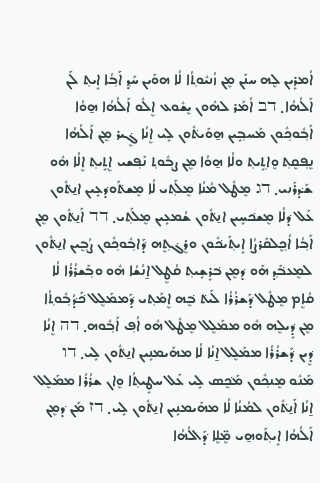ܐܳܡܪܻܝܢ ܠܷܗ ܚܢܰܢ ܡܷܢ ܙܳܢܝܽܘܬ݂ܳܐ ܠܳܐ ܗܘܰܝܢ ܚܰܕ݂ ܐܰܒ݂ܳܐ ܐܻܝܬ݂ ܠܰܢ ܐܰܠܳܗܳܐ܂ דב ܐܳܡܰܪ ܠܗܽܘܢ ܝܷܫܽܘܥ ܐܷܠܽܘ ܐܰܠܳܗܳܐ ܗ̱ܘܳܐ ܐܰܒ݂ܽܘܟ݂ܽܘܢ ܡܰܚܒ݂ܻܝܢ ܗ̱ܘܰܝܬ݁ܽܘܢ ܠܻܝ ܐܷܢܳܐ ܓܷ݁ܝܪ ܡܷܢ ܐܰܠܳܗܳܐ ܢܷܦ݂ܩܷܬ݂ ܘܷܐܬ݂ܻܝܬ݂ ܘܠܳܐ ܗ̱ܘܳܐ ܡܷܢ ܨܒ݂ܽܘܬ݂ ܢܰܦ݂ܫܝ ܐܷܬ݂ܻܝܬ݂ ܐܷܠܳܐ ܗܽܘ ܫܰܕ݁ܪܰܢܝ܂ דג ܡܷܛܽܠ ܡܳܢܳܐ ܡܷܠܰܬ݂ܝ ܠܳܐ ܡܷܫܬ݁ܰܘܕ݁ܥܻܝܢ ܐܢ̱ܬ݁ܽܘܢ ܥܰܠ ܕ݁ܠܳܐ ܡܷܫܟ݁ܚܻܝܢ ܐܢ̱ܬ݁ܽܘܢ ܫܳܡܥܻܝܢ ܡܷܠܰܬ݂ܝ܂ דד ܐܰܢ̱ܬ݁ܽܘܢ ܡܷܢ ܐܰܒ݂ܳܐ ܐܳܟ݂ܷܠܩܰܪܨܳܐ ܐܻܝܬ݂ܰܝܟ݁ܽܘܢ ܘܪܷܓ݁ܬ݂ܷܗ ܕ݁ܰܐܒ݂ܽܘܟ݂ܽܘܢ ܨܳܒ݂ܷܝܢ ܐܢ̱ܬ݁ܽܘܢ ܠܡܷܥܒ݁ܰܕ݂ ܗܰܘ ܕ݁ܡܷܢ ܒ݁ܪܻܫܻܝܬ݂ ܩܳܛܷܠ ܐ̱ܢܳܫܳܐ ܗܽܘ ܘܒ݂ܰܫܪܳܪܳܐ ܠܳܐ ܩܳܐܷܡ ܡܷܛܽܠ ܕ݁ܰܫܪܳܪܳܐ ܠܰܝܬ݁ ܒܷ݁ܗ ܐܷܡܰܬ݂ܝ ܕ݁ܰܡܡܰܠܷܠ ܟ݁ܰܕ݁ܳܒ݂ܽܘܬ݂ܳܐ ܡܷܢ ܕܻ݁ܝܠܷܗ ܗܽܘ ܡܡܰܠܷܠ ܡܷܛܽܠ ܗܽܘ ܐܳܦ݂ ܐܰܒ݂ܽܘܗ܂ דה ܐܷܢܳܐ ܕܷ݁ܝܢ ܕ݁ܰܫܪܳܪܳܐ ܡܡܰܠܷܠ ܐ̱ܢܳܐ ܠܳܐ ܡܗܰܝܡܢܻܝܢ ܐܢ̱ܬ݁ܽܘܢ ܠܻܝ܂ דו ܡܰܢܽܘ ܡܷܢܟ݂ܽܘܢ ܡܰܟܷ݁ܣ ܠܻܝ ܥܰܠ ܚܛܻܝܬ݂ܳܐ ܘܷܐܢ ܫܪܳܪܳܐ ܡܡܰܠܷܠ ܐ̱ܢܳܐ ܐܰܢ̱ܬ݁ܽܘܢ ܠܡܳܢܳܐ ܠܳܐ ܡܗܰܝܡܢܻܝܢ ܐܢ̱ܬ݁ܽܘܢ ܠܻܝ܂ דז ܡܰܢ ܕ݁ܡܷܢ ܐܰܠܳܗܳܐ ܐܻܝܬ݂ܰܘܗ̱ܝ ܡܷ̈ܠܷܐ ܕ݁ܰܐܠܳܗܳܐ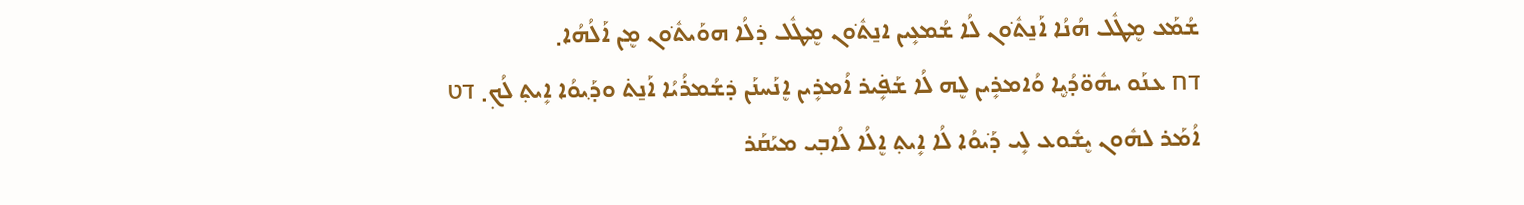ܫܳܡܰܥ ܡܷܛܽܠ ܗܳܢܳܐ ܐܰܢ̱ܬ݁ܽܘܢ ܠܳܐ ܫܳܡܥܻܝܢ ܐܢ̱ܬ݁ܽܘܢ ܡܷܛܽܠ ܕ݁ܠܳܐ ܗܘܰܝܬ݁ܽܘܢ ܡܷܢ ܐܰܠܳܗܳܐ܂
דח ܥܢܰܘ ܝܗܽܘ̈ܕ݂ܳܝܷܐ ܘܳܐܡܪܻܝܢ ܠܷܗ ܠܳܐ ܫܰܦܻ݁ܝܪ ܐܳܡܪܻܝܢ ܐܷܢܰܚܢܰܢ ܕ݁ܫܳܡܪܳܝܳܐ ܐܰܢ̱ܬ݁ ܘܕ݂ܰܝܘܳܐ ܐܻܝܬ݂ ܠܳܟ݂܂ דט ܐܳܡܰܪ ܠܗܽܘܢ ܝܷܫܽܘܥ ܠܻܝ ܕ݁ܰܝܘܳܐ ܠܳܐ ܐܻܝܬ݂ ܐܷܠܳܐ ܠܳܐܒ݂ܝ ܡܝܰܩܰܪ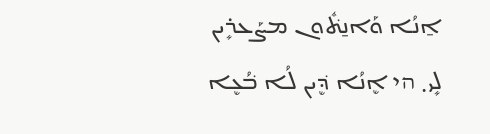ܐ̱ܢܳܐ ܘܰܐܢ̱ܬ݁ܽܘܢ ܡܨܰܥܪܻܝܢ ܠܻܝ܂ הי ܐܷܢܳܐ ܕܷ݁ܝܢ ܠܳܐ ܒ݁ܳܥܷܐ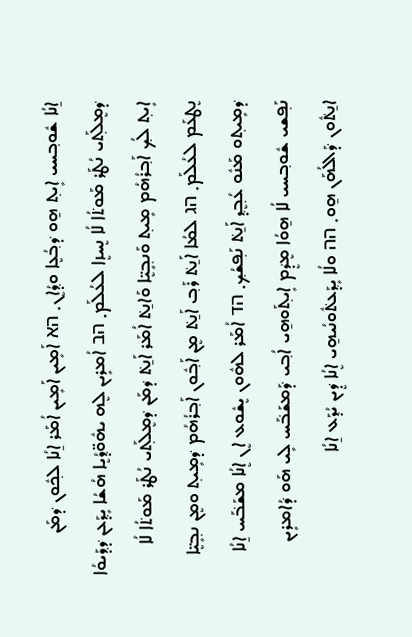ܐ̱ܢܳܐ ܫܽܘܒ݂ܚܝ ܐܻܝܬ݂ ܗ̱ܘ ܕ݁ܒ݂ܳܥܷܐ ܘܕ݂ܳܐܷܢ܂ הא ܐܰܡܻܝܢ ܐܰܡܻܝܢ ܐܳܡܰܪ ܐ̱ܢܳܐ ܠܟ݂ܽܘܢ ܕ݁ܡܰܢ ܕ݁ܡܷܠܰܬ݂ܝ ܢܳܛܰܪ ܡܰܘܬ݁ܳܐ ܠܳܐ ܢܷܚܙܷܐ ܠܥܳܠܰܡ܂ הב ܐܳܡܪܻܝܢ ܠܷܗ ܝܗܽܘ̈ܕ݂ܳܝܷܐ ܗܳܫܳܐ ܝܻܕ݂ܰܥܢ ܕ݁ܕ݂ܰܝܘܳܐ ܐܻܝܬ݂ ܠܳܟ݂ ܐܰܒ݂ܪܳܗܳܡ ܡܻܝܬ݂ ܘܰܢܒ݂ܻܝܷ̈ܐ ܘܰܐܢ̱ܬ݁ ܐܳܡܰܪ ܐܰܢ̱ܬ݁ ܕ݁ܡܰܢ ܕ݁ܡܷܠܰܬ݂ܝ ܢܳܛܰܪ ܡܰܘܬ݁ܳܐ ܠܳܐ ܢܷܛܥܰܡ ܠܥܳܠܰܡ܂ הג ܠܡܳܐ ܐܰܢ̱ܬ݁ ܪܰܒ݂ ܐܰܢ̱ܬ݁ ܡܷܢ ܐܰܒ݂ܽܘܢ ܐܰܒ݂ܪܳܗܳܡ ܕ݁ܡܻܝܬ݂ ܘܡܷܢ ܢܒ݂ܻܝܷ̈ܐ ܕ݁ܡܻܝܬ݂ܘ ܡܰܢܽܘ ܥܳܒ݂ܷܕ݂ ܐܰܢ̱ܬ݁ ܢܰܦ݂ܫܳܟ݂܂ הד ܐܳܡܰܪ ܠܗܽܘܢ ܝܷܫܽܘܥ ܐܷܢ ܐܷܢܳܐ ܡܫܰܒ݁ܰܚ ܐ̱ܢܳܐ ܢܰܦ݂ܫܝ ܫܽܘܒ݂ܚܝ ܠܳܐ ܗ̱ܘܳܐ ܡܷܕܷ݁ܡ ܐܻܝܬ݂ܰܘܗ̱ܝ ܐܳܒ݂ܝ ܕ݁ܰܡܫܰܒ݁ܰܚ ܠܻܝ ܗܰܘ ܕ݁ܳܐܡܪܻܝܢ ܐܢ̱ܬ݁ܽܘܢ ܕ݁ܰܐܠܳܗܰܢ ܗ̱ܘ܂ הה ܘܠܳܐ ܝܻܕ݂ܰܥܬ݁ܽܘܢܳܝܗ̱ܝ ܐܷܢܳܐ ܕܷ݁ܝܢ ܝܳܕ݂ܰܥ ܐ̱ܢܳܐ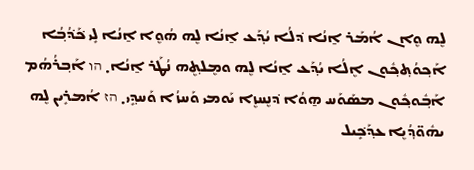ܠܷܗ ܘܷܐܢ ܐܳܡܰܪ ܐ̱ܢܳܐ ܕ݁ܠܳܐ ܝܳܕ݂ܰܥ ܐ̱ܢܳܐ ܠܷܗ ܗܳܘܷܐ ܐ̱ܢܳܐ ܠܻܝ ܟ݁ܰܕ݁ܳܒ݂ܳܐ ܐܰܟ݂ܘܳܬ݂ܟ݂ܽܘܢ ܐܷܠܳܐ ܝܳܕ݂ܰܥ ܐ̱ܢܳܐ ܠܷܗ ܘܡܷܠܬ݂ܷܗ ܢܳܛܰܪ ܐ̱ܢܳܐ܂ הו ܐܰܒ݂ܪܳܗܳܡ ܐܰܒ݂ܽܘܟ݂ܽܘܢ ܡܣܰܘܰܚ ܗ̱ܘܳܐ ܕ݁ܢܷܚܙܷܐ ܝܰܘܡܝ ܘܰܚܙܳܐ ܘܰܚܕ݂ܻܝ܂ הז ܐܳܡܪܻܝܢ ܠܷܗ ܝܗܽܘ̈ܕ݂ܳܝܷܐ ܥܕ݂ܰܟܻ݁ܝܠ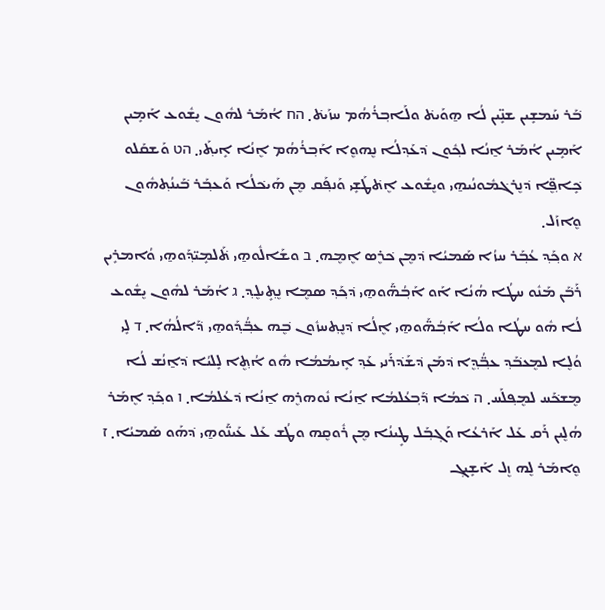ܒ݁ܰܪ ܚܰܡܫܻܝܢ ܫܢܻ̈ܝܢ ܠܳܐ ܗ̱ܘܰܝܬ݁ ܘܠܰܐܒ݂ܪܳܗܳܡ ܚܙܰܝܬ݁܂ הח ܐܳܡܰܪ ܠܗܽܘܢ ܝܷܫܽܘܥ ܐܰܡܻܝܢ ܐܰܡܻܝܢ ܐܳܡܰܪ ܐ̱ܢܳܐ ܠܟ݂ܽܘܢ ܕ݁ܥܰܕ݂ܠܳܐ ܢܷܗܘܷܐ ܐܰܒ݂ܪܳܗܳܡ ܐܷܢܳܐ ܐܻܝܬ݂ܰܝ܂ הט ܘܰܫܩܰܠܘ ܟܻ݁ܐܦ݂ܷ̈ܐ ܕ݁ܢܷܪܓ݁ܡܽܘܢܳܝܗ̱ܝ ܘܝܷܫܽܘܥ ܐܷܬ݁ܛܰܫܻܝ ܘܰܢܦ݂ܰܩ ܡܷܢ ܗܰܝܟ݁ܠܳܐ ܘܰܥܒ݂ܰܪ ܒ݁ܰܝܢܳܬ݂ܗܽܘܢ ܘܷܐܙܰܠ܂
א ܘܟ݂ܰܕ݂ ܥܳܒ݂ܰܪ ܚܙܳܐ ܣܰܡܝܳܐ ܕ݁ܡܷܢ ܟ݁ܪܷܣ ܐܷܡܷܗ܂ ב ܘܫܰܐܠܽܘܗ̱ܝ ܬ݁ܰܠܡܻܝ̈ܕ݂ܰܘܗ̱ܝ ܘܳܐܡܪܻܝܢ ܪܰܒ݁ܰܢ ܡܰܢܽܘ ܚܛܳܐ ܗܳܢܳܐ ܐܰܘ ܐܰܒ݂ܳܗ̈ܰܘܗ̱ܝ ܕ݁ܟ݂ܰܕ݂ ܣܡܷܐ ܢܷܬ݂ܻܝܠܷܕ݂܂ ג ܐܳܡܰܪ ܠܗܽܘܢ ܝܷܫܽܘܥ ܠܳܐ ܗܽܘ ܚܛܳܐ ܘܠܳܐ ܐܰܒ݂ܳܗ̈ܰܘܗ̱ܝ ܐܷܠܳܐ ܕ݁ܢܷܬ݂ܚܙܽܘܢ ܒܷ݁ܗ ܥܒ݂̈ܳܕ݂ܰܘܗ̱ܝ ܕ݁ܰܐܠܳܗܳܐ܂ ד ܠܻܝ ܘܳܠܷܐ ܠܡܷܥܒ݁ܰܕ݂ ܥܒ݂̈ܳܕ݂ܷܐ ܕ݁ܡܰܢ ܕ݁ܫܰܕ݁ܪܰܢܝ ܥܰܕ݂ ܐܻܝܡܳܡܳܐ ܗܽܘ ܐܳܬ݂ܷܐ ܠܻܠܝܳܐ ܕ݁ܐ̱ܢܳܫ ܠܳܐ ܡܷܫܟ݁ܰܚ ܠܡܷܦ݂ܠܰܚ܂ ה ܟ݁ܡܳܐ ܕ݁ܰܒ݂ܥܳܠܡܳܐ ܐ̱ܢܳܐ ܢܽܘܗܪܷܗ ܐ̱ܢܳܐ ܕ݁ܥܳܠܡܳܐ܂ ו ܘܟ݂ܰܕ݂ ܐܷܡܰܪ ܗܳܠܷܝܢ ܪܰܩ ܥܰܠ ܐܰܪܥܳܐ ܘܰܓ݂ܒ݂ܰܠ ܛܻܝܢܳܐ ܡܷܢ ܪܽܘܩܷܗ ܘܛܳܫ ܥܰܠ ܥܰܝܢ̈ܰܘܗ̱ܝ ܕ݁ܗܰܘ ܣܰܡܝܳܐ܂ ז ܘܷܐܡܰܪ ܠܷܗ ܙܷܠ ܐܰܫܻܝܓ݂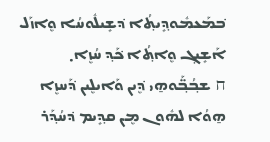ܒ݁ܡܰܥܡܽܘܕ݂ܻܝܬ݂ܳܐ ܕ݁ܫܻܝܠܽܘܚܳܐ ܘܷܐܙܰܠ ܐܰܫܻܝܓ݂ ܘܷܐܬ݂ܳܐ ܟ݁ܰܕ݂ ܚܳܙܷܐ܂
ח ܫܒ݂ܳܒ݂̈ܰܘܗ̱ܝ ܕܷ݁ܝܢ ܘܰܐܝܠܷܝܢ ܕ݁ܰܚܙܷܐ ܗ̱ܘܳܐ ܠܗܽܘܢ ܡܷܢ ܩܕ݂ܻܝܡ ܕ݁ܚܳܕ݂ܰܪ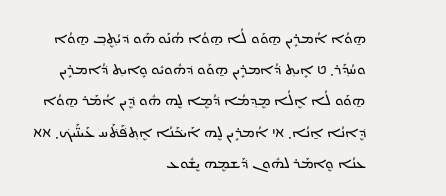ܗ̱ܘܳܐ ܐܳܡܪܻܝܢ ܗ̱ܘܰܘ ܠܳܐ ܗ̱ܘܳܐ ܗܳܢܰܘ ܗܰܘ ܕ݁ܝܳܬ݂ܷܒ݂ ܗ̱ܘܳܐ ܘܚܳܕ݂ܰܪ܂ ט ܐܻܝܬ݂ ܕ݁ܳܐܡܪܻܝܢ ܗ̱ܘܰܘ ܕ݁ܗܽܘܝܽܘ ܘܻܐܝܬ݂ ܕ݁ܳܐܡܪܻܝܢ ܗ̱ܘܰܘ ܠܳܐ ܐܷܠܳܐ ܡܷܕ݂ܡܳܐ ܕ݁ܳܡܷܐ ܠܷܗ ܗܽܘ ܕܷ݁ܝܢ ܐܳܡܰܪ ܗ̱ܘܳܐ ܕܷ݁ܐܢܳܐ ܐ̱ܢܳܐ܂ אי ܐܳܡܪܻܝܢ ܠܷܗ ܐܰܝܟ݁ܰܢܳܐ ܐܷܬ݂ܦ݁ܰܬ݁ܰܚ ܥܰܝܢ̈ܰܝܟ݁܂ אא ܥܢܳܐ ܘܷܐܡܰܪ ܠܗܽܘܢ ܕ݁ܰܫܡܷܗ ܝܷܫܽܘܥ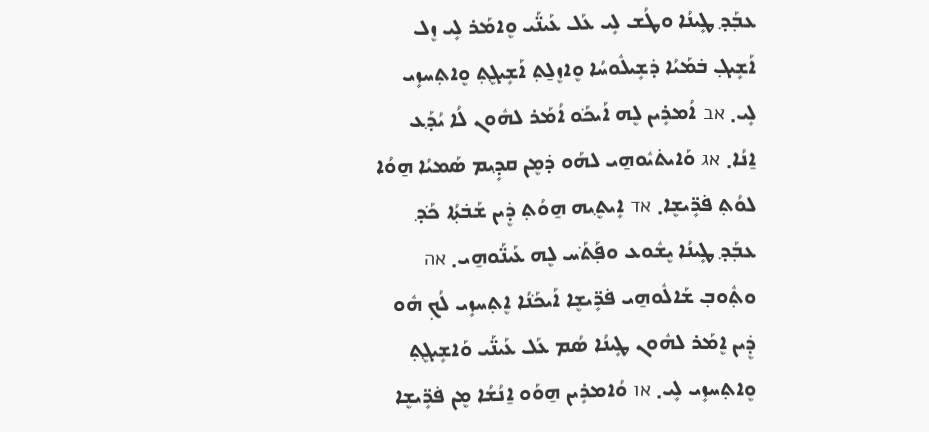ܥܒ݂ܰܕ݂ ܛܻܝܢܳܐ ܘܛܳܫ ܠܻܝ ܥܰܠ ܥܰܝܢ̈ܰܝ ܘܷܐܡܰܪ ܠܻܝ ܙܷܠ ܐܰܫܻܝܓ݂ ܒ݁ܡܰܝܳܐ ܕ݁ܫܻܝܠܽܘܚܳܐ ܘܷܐܙܷܠ̱ܬ݂ ܐܰܫܻܝܓ݂ܷܬ݂ ܘܷܐܬ݂ܚܙܻܝ ܠܻܝ܂ אב ܐܳܡܪܻܝܢ ܠܷܗ ܐܰܝܟ݁ܰܘ ܐܳܡܰܪ ܠܗܽܘܢ ܠܳܐ ܝܳܕ݂ܰܥ ܐ̱ܢܳܐ܂ אג ܘܰܐܝܬ݁ܝܽܘܗ̱ܝ ܠܗܰܘ ܕ݁ܡܷܢ ܩܕ݂ܻܝܡ ܣܰܡܝܳܐ ܗ̱ܘܳܐ ܠܘܳܬ݂ ܦ݁ܪܻ̈ܝܫܷܐ܂ אד ܐܻܝܬ݂ܷܝܗ ܗ̱ܘܳܬ݂ ܕܷ݁ܝܢ ܫܰܒ݁ܬ݂ܳܐ ܟ݁ܰܕ݂ ܥܒ݂ܰܕ݂ ܛܻܝܢܳܐ ܝܷܫܽܘܥ ܘܦ݂ܰܬ݁ܰܚ ܠܷܗ ܥܰܝܢ̈ܰܘܗ̱ܝ܂ אה ܘܬ݂ܽܘܒ݂ ܫܰܐܠܽܘܗ̱ܝ ܦ݁ܪܻ̈ܝܫܷܐ ܐܰܝܟ݁ܰܢܳܐ ܐܷܬ݂ܚܙܻܝ ܠܳܟ݂ ܗܽܘ ܕܷ݁ܝܢ ܐܷܡܰܪ ܠܗܽܘܢ ܛܻܝܢܳܐ ܣܳܡ ܥܰܠ ܥܰܝܢ̈ܰܝ ܘܰܐܫܻܝܓ݂ܷܬ݂ ܘܷܐܬ݂ܚܙܻܝ ܠܻܝ܂ או ܘܳܐܡܪܻܝܢ ܗ̱ܘܰܘ ܐ̱ܢܳܫܳܐ ܡܷܢ ܦ݁ܪܻ̈ܝܫܷܐ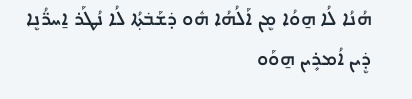ܗܳܢܳܐ ܠܳܐ ܗ̱ܘܳܐ ܡܷܢ ܐܰܠܳܗܳܐ ܗܽܘ ܕ݁ܫܰܒ݁ܬ݂ܳܐ ܠܳܐ ܢܳܛܰܪ ܐ̱ܚܪ̈ܳܢܷܐ ܕܷ݁ܝܢ ܐܳܡܪܻܝܢ ܗ̱ܘܰܘ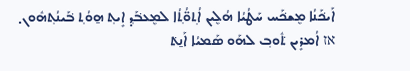ܐܰܝܟ݁ܰܢܳܐ ܡܷܫܟ݁ܰܚ ܚܰܛܳܝܳܐ ܗܳܠܷܝܢ ܐܳܬ݂ܘ̈ܳܬ݂ܳܐ ܠܡܷܥܒ݁ܰܕ݂ ܐܻܝܬ݂ ܗ̱ܘܳܬ݂ ܒ݁ܰܝܢܳܬ݂ܗܽܘܢ܂ אז ܐܳܡܪܻܝܢ ܬ݁ܽܘܒ݂ ܠܗܰܘ ܣܰܡܝܳܐ ܐܰܢ̱ܬ݁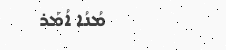ܡܳܢܳܐ ܐܳܡܰܪ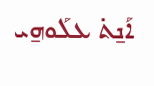ܐܰܢ̱ܬ݁ ܥܠܰܘܗ̱ܝ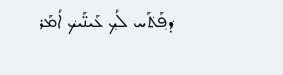ܕ݁ܦ݂ܰܬ݁ܰܚ ܠܳܟ݂ ܥܰܝܢ̈ܰܝܟ݁ ܐܳܡܰܪ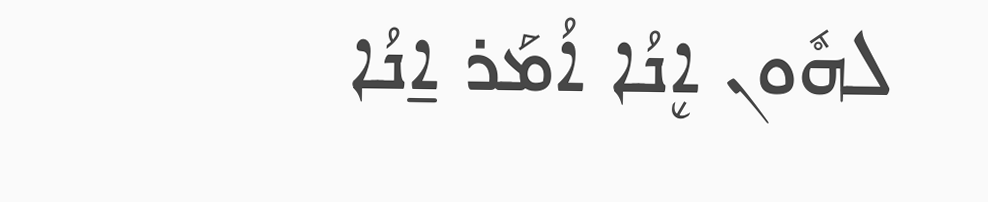ܠܗܽܘܢ ܐܷܢܳܐ ܐܳܡܰܪ ܐ̱ܢܳܐ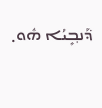ܕ݁ܰܢܒ݂ܻܝܳܐ ܗܽܘ܂